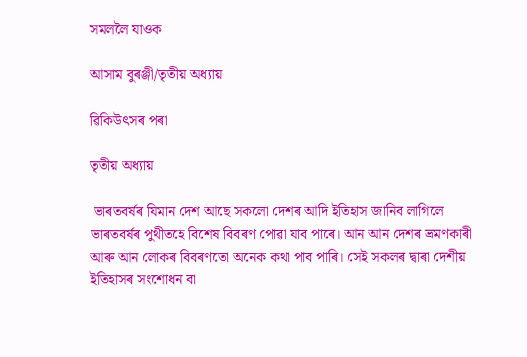সমললৈ যাওক

আসাম বুৰঞ্জী/তৃতীয় অধ্যায়

ৱিকিউৎসৰ পৰা

তৃতীয় অধ্যায়

 ভাৰতবৰ্ষৰ যিমান দেশ আছে সকলো দেশৰ আদি ইতিহাস জানিব লাগিলে ভাৰতবৰ্ষৰ পুথীতহে বিশেষ বিবৰণ পোৱা যাব পাৰে। আন আন দেশৰ ভ্ৰমণকাৰী আৰু আন লোকৰ বিবৰণতো অনেক কথা পাব পাৰি। সেই সকলৰ দ্বাৰা দেশীয় ইতিহাসৰ সংশোধন বা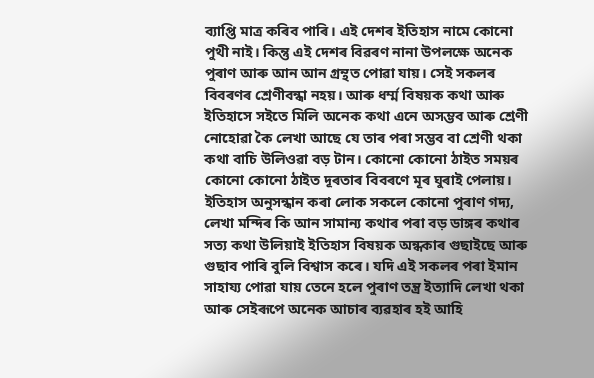ব্যাপ্তি মাত্ৰ কৰিব পাৰি। এই দেশৰ ইতিহাস নামে কোনো পুথী নাই। কিন্তু এই দেশৰ বিৱৰণ নানা উপলক্ষে অনেক পুৰাণ আৰু আন আন গ্ৰন্থত পোৱা যায়। সেই সকলৰ বিবৰণৰ শ্ৰেণীবন্ধা নহয়। আৰু ধৰ্ম্ম বিষয়ক কথা আৰু ইতিহাসে সইতে মিলি অনেক কথা এনে অসম্ভব আৰু শ্ৰেণী নোহোৱা কৈ লেখা আছে যে তাৰ পৰা সম্ভব বা শ্ৰেণী থকা কথা বাচি উলিওৱা বড় টান। কোনো কোনো ঠাইত সময়ৰ কোনো কোনো ঠাইত দূৰতাৰ বিবৰণে মূৰ ঘুৰাই পেলায়। ইতিহাস অনুসন্ধান কৰা লোক সকলে কোনো পুৰাণ গদ্য, লেখা মন্দিৰ কি আন সামান্য কথাৰ পৰা বড় ডাঙ্গৰ কথাৰ সত্য কথা উলিয়াই ইতিহাস বিষয়ক অন্ধকাৰ গুছাইছে আৰু গুছাব পাৰি বুলি বিশ্বাস কৰে। যদি এই সকলৰ পৰা ইমান সাহায্য পোৱা যায় তেনে হলে পুৰাণ তন্ত্ৰ ইত্যাদি লেখা থকা আৰু সেইৰূপে অনেক আচাৰ ব্যৱহাৰ হই আহি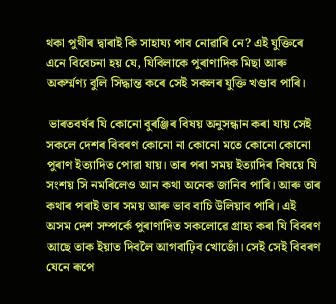থকা পুথীৰ দ্বাৰাই কি সাহায্য পাব নোৱাৰি নে? এই যুক্তিৰে এনে বিবেচনা হয় যে, যিবিলাকে পুৰাণাদিক মিছা আৰু অকৰ্ম্মণ্য বুলি সিদ্ধান্ত কৰে সেই সকলৰ যুক্তি খণ্ডাব পাৰি।

 ভাৰতবৰ্ষৰ যি কোনো বুৰঞ্জিৰ বিষয় অনুসন্ধান কৰা যায় সেই সকলে দেশৰ বিবৰণ কোনো না কোনো মতে কোনো কোনো পুৰাণ ইত্যাদিত পোৱা যায়। তাৰ পৰা সময় ইত্যাদিৰ বিষয়ে যি সংশয় সি নমৰিলেও আন কথা অনেক জানিব পাৰি। আৰু তাৰ কথাৰ পৰাই তাৰ সময় আৰু ভাব বাচি উলিয়াব পাৰি। এই অসম দেশ সম্পৰ্কে পুৰাণাদিত সকলোৱে গ্ৰাহ্য কৰা যি বিবৰণ আছে তাক ইয়াত দিবলৈ আগবাঢ়িব খোজোঁ। সেই সেই বিবৰণ যেনে ৰূপে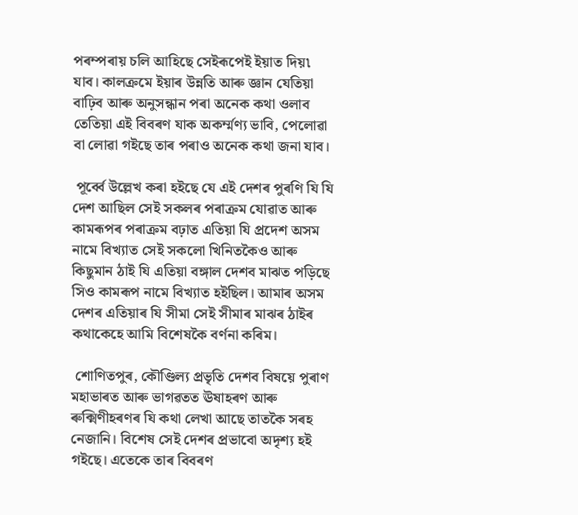পৰম্পৰায় চলি আহিছে সেইৰূপেই ইয়াত দিয়৷ যাব। কালক্ৰমে ইয়াৰ উন্নতি আৰু জ্ঞান যেতিয়া বাঢ়িব আৰু অনুসন্ধান পৰা অনেক কথা ওলাব তেতিয়া এই বিবৰণ যাক অকৰ্ম্মণ্য ভাবি, পেলোৱা বা লোৱা গইছে তাৰ পৰাও অনেক কথা জনা যাব।

 পূৰ্ব্বে উল্লেখ কৰা হইছে যে এই দেশৰ পুৰণি যি যি দেশ আছিল সেই সকলৰ পৰাক্ৰম যোৱাত আৰু কামৰূপৰ পৰাক্ৰম বঢ়াত এতিয়া যি প্ৰদেশ অসম নামে বিখ্যাত সেই সকলো খিনিতকৈও আৰু কিছুমান ঠাই যি এতিয়া বঙ্গাল দেশব মাঝত পড়িছে সিও কামৰূপ নামে বিখ্যাত হইছিল। আমাৰ অসম দেশৰ এতিয়াৰ যি সীমা সেই সীমাৰ মাঝৰ ঠাইৰ কথাকেহে আমি বিশেষকৈ বৰ্ণনা কৰিম।

 শোণিতপুৰ, কৌণ্ডিল্য প্ৰভৃতি দেশব বিষয়ে পুৰাণ মহাভাৰত আৰু ভাগৱতত ঊষাহৰণ আৰু ৰুক্মিণীহৰণৰ যি কথা লেখা আছে তাতকৈ সৰহ নেজানি। বিশেষ সেই দেশৰ প্ৰভাবো অদৃশ্য হই গইছে। এতেকে তাৰ বিবৰণ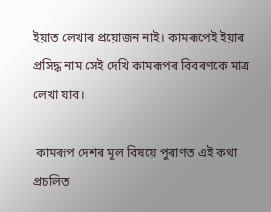ইয়াত লেখাৰ প্ৰয়োজন নাই। কামৰূপেই ইয়াৰ প্ৰসিদ্ধ নাম সেই দেখি কামৰূপৰ বিবৰণকে মাত্ৰ লেখা যাব।

 কামৰূপ দেশৰ মূল বিষয়ে পুৰাণত এই কথা প্ৰচলিত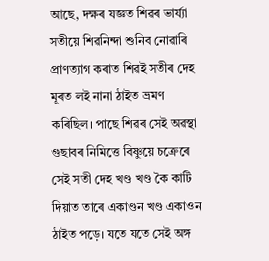আছে, দক্ষৰ যজ্ঞত শিৱৰ ভাৰ্য্যা সতীয়ে শিৱনিন্দা শুনিব নোৱাৰি প্ৰাণত্যাগ কৰাত শিৱই সতীৰ দেহ মূৰত লই নানা ঠাইত ভ্ৰমণ কৰিছিল। পাছে শিৱৰ সেই অৱস্থা গুছাবৰ নিমিত্তে বিষ্ণুয়ে চক্ৰেৰে সেই সতী দেহ খণ্ড খণ্ড কৈ কাটি দিয়াত তাৰে একাণ্ডন খণ্ড একাওন ঠাইত পড়ে। যতে যতে সেই অঙ্গ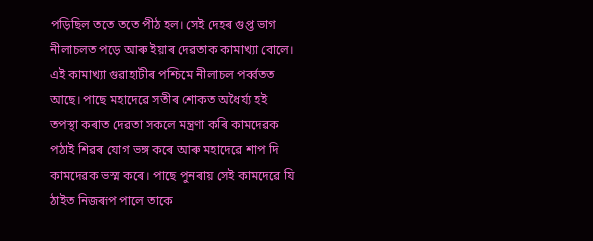পড়িছিল ততে ততে পীঠ হল। সেই দেহৰ গুপ্ত ভাগ নীলাচলত পড়ে আৰু ইয়াৰ দেৱতাক কামাখ্যা বোলে। এই কামাখ্যা গুৱাহাটীৰ পশ্চিমে নীলাচল পৰ্ব্বতত আছে। পাছে মহাদেৱে সতীৰ শোকত অধৈৰ্য্য হই তপস্থা কৰাত দেৱতা সকলে মন্ত্ৰণা কৰি কামদেৱক পঠাই শিৱৰ যোগ ভঙ্গ কৰে আৰু মহাদেৱে শাপ দি কামদেৱক ভস্ম কৰে। পাছে পুনৰায় সেই কামদেৱে যি ঠাইত নিজৰূপ পালে তাকে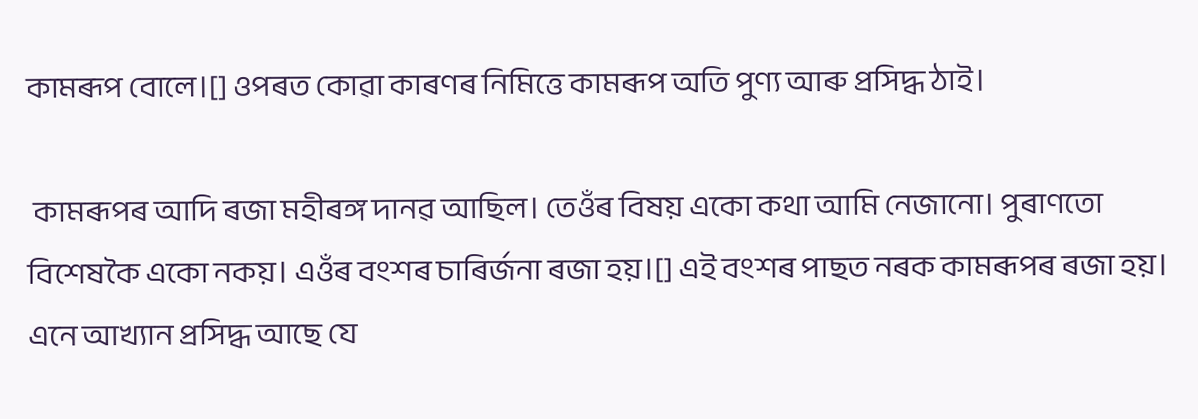কামৰূপ বোলে।[] ওপৰত কোৱা কাৰণৰ নিমিত্তে কামৰূপ অতি পুণ্য আৰু প্ৰসিদ্ধ ঠাই।

 কামৰূপৰ আদি ৰজা মহীৰঙ্গ দানৱ আছিল। তেওঁৰ বিষয় একো কথা আমি নেজানো। পুৰাণতো বিশেষকৈ একো নকয়। এওঁৰ বংশৰ চাৰিৰ্জনা ৰজা হয়।[] এই বংশৰ পাছত নৰক কামৰূপৰ ৰজা হয়। এনে আখ্যান প্ৰসিদ্ধ আছে যে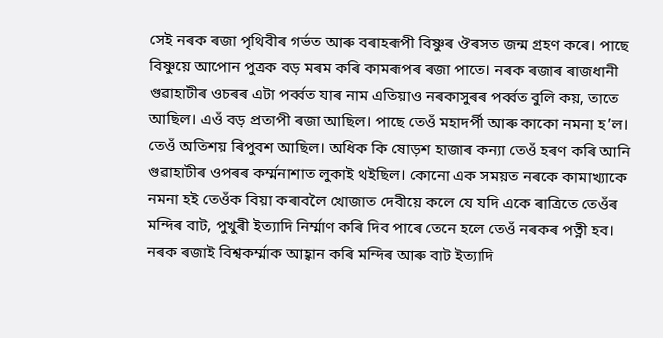সেই নৰক ৰজা পৃথিবীৰ গৰ্ভত আৰু বৰাহৰূপী বিষ্ণুৰ ঔৰসত জন্ম গ্ৰহণ কৰে। পাছে বিষ্ণুয়ে আপোন পুত্ৰক বড় মৰম কৰি কামৰূপৰ ৰজা পাতে। নৰক ৰজাৰ ৰাজধানী গুৱাহাটীৰ ওচৰৰ এটা পৰ্ব্বত যাৰ নাম এতিয়াও নৰকাসুৰৰ পৰ্ব্বত বুলি কয়, তাতে আছিল। এওঁ বড় প্ৰতাপী ৰজা আছিল। পাছে তেওঁ মহাদৰ্পী আৰু কাকো নমনা হ’ল। তেওঁ অতিশয় ৰিপুবশ আছিল। অধিক কি ষোড়শ হাজাৰ কন্যা তেওঁ হৰণ কৰি আনি গুৱাহাটীৰ ওপৰৰ কৰ্ম্মনাশাত লুকাই থইছিল। কোনো এক সময়ত নৰকে কামাখ্যাকে নমনা হই তেওঁক বিয়া কৰাবলৈ খোজাত দেবীয়ে কলে যে যদি একে ৰাত্ৰিতে তেওঁৰ মন্দিৰ বাট, পুখুৰী ইত্যাদি নিৰ্ম্মাণ কৰি দিব পাৰে তেনে হলে তেওঁ নৰকৰ পত্নী হব। নৰক ৰজাই বিশ্বকৰ্ম্মাক আহ্বান কৰি মন্দিৰ আৰু বাট ইত্যাদি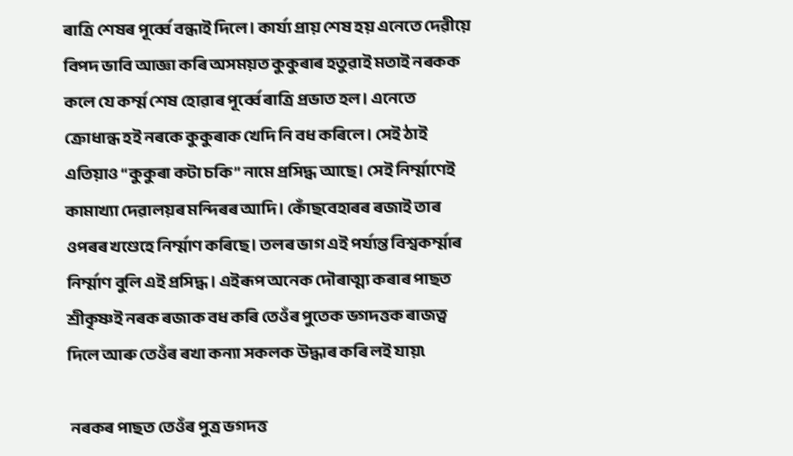ৰাত্ৰি শেষৰ পূৰ্ব্বে বন্ধাই দিলে। কাৰ্য্য প্ৰায় শেষ হয় এনেতে দেৱীয়ে বিপদ ভাবি আজ্ঞা কৰি অসময়ত কুকুৰাৰ হতুৱাই মতাই নৰকক কলে যে কৰ্ম্ম শেষ হোৱাৰ পূৰ্ব্বে ৰাত্ৰি প্ৰভাত হল। এনেতে ক্ৰোধান্ধ হই নৰকে কুকুৰাক খেদি নি বধ কৰিলে। সেই ঠাই এতিয়াও “কুকুৰা কটা চকি” নামে প্ৰসিদ্ধ আছে। সেই নিৰ্ম্মাণেই কামাখ্যা দেৱালয়ৰ মন্দিৰৰ আদি। কোঁছবেহাৰৰ ৰজাই তাৰ ওপৰৰ খণ্ডেহে নিৰ্ম্মাণ কৰিছে। তলৰ ভাগ এই পৰ্য্যন্ত বিশ্বকৰ্ম্মাৰ নিৰ্ম্মাণ বুলি এই প্ৰসিদ্ধ। এইৰূপ অনেক দৌৰাত্ম্য কৰাৰ পাছত শ্ৰীকৃষ্ণই নৰক ৰজাক বধ কৰি তেওঁৰ পুতেক ভগদত্তক ৰাজত্ব দিলে আৰু তেওঁৰ ৰখা কন্যা সকলক উদ্ধাৰ কৰি লই যায়৷

 নৰকৰ পাছত তেওঁৰ পুত্ৰ ভগদত্ত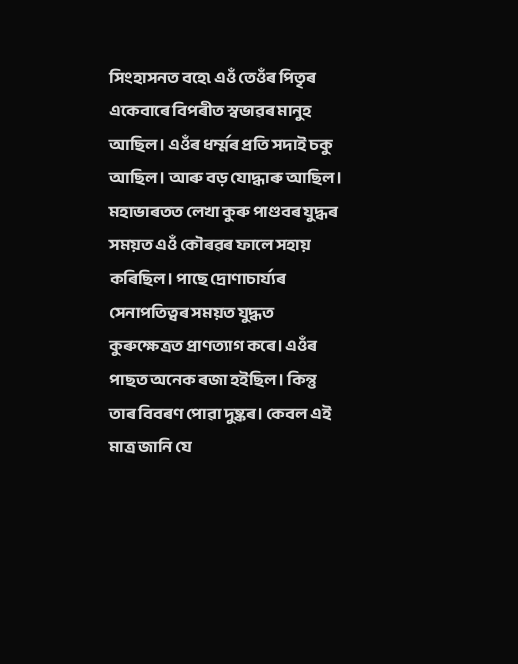সিংহাসনত বহে৷ এওঁ তেওঁৰ পিতৃৰ একেবাৰে বিপৰীত স্বভাৱৰ মানুহ আছিল। এওঁৰ ধৰ্ম্মৰ প্ৰতি সদাই চকু আছিল। আৰু বড় যোদ্ধাৰু আছিল। মহাভাৰতত লেখা কুৰু পাণ্ডবৰ যুদ্ধৰ সময়ত এওঁ কৌৰৱৰ ফালে সহায় কৰিছিল। পাছে দ্ৰোণাচাৰ্য্যৰ সেনাপতিত্বৰ সময়ত যুদ্ধত কুৰুক্ষেত্ৰত প্ৰাণত্যাগ কৰে। এওঁৰ পাছত অনেক ৰজা হইছিল। কিন্তু তাৰ বিবৰণ পোৱা দুষ্কৰ। কেবল এই মাত্ৰ জানি যে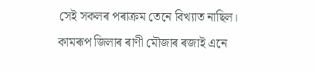সেই সকলৰ পৰাক্ৰম তেনে বিখ্যাত নাছিল। কামৰূপ জিলাৰ ৰাণী মৌজাৰ ৰজাই এনে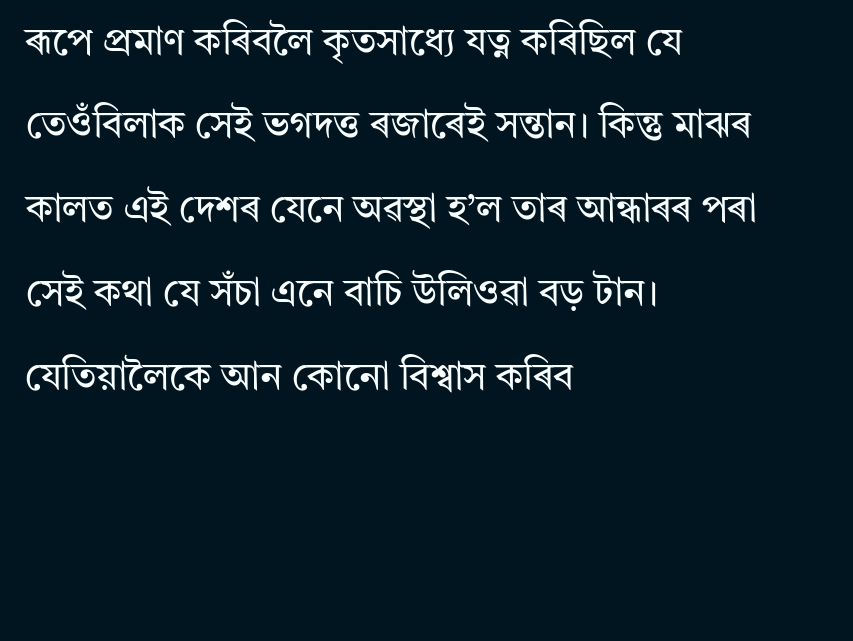ৰূপে প্ৰমাণ কৰিবলৈ কৃতসাধ্যে যত্ন কৰিছিল যে তেওঁবিলাক সেই ভগদত্ত ৰজাৰেই সন্তান। কিন্তু মাঝৰ কালত এই দেশৰ যেনে অৱস্থা হ’ল তাৰ আন্ধাৰৰ পৰা সেই কথা যে সঁচা এনে বাচি উলিওৱা বড় টান। যেতিয়ালৈকে আন কোনো বিশ্বাস কৰিব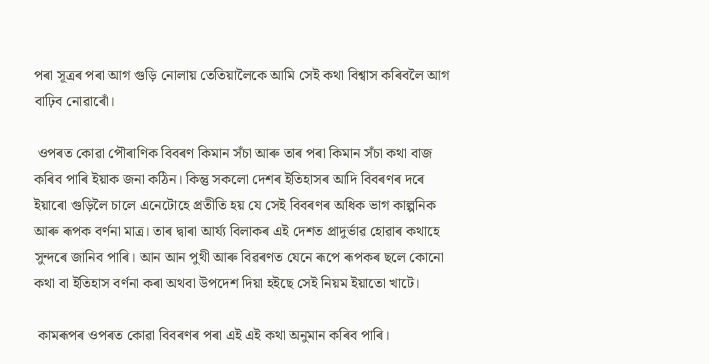পৰা সূত্ৰৰ পৰা আগ গুড়ি নোলায় তেতিয়ালৈকে আমি সেই কথা বিশ্বাস কৰিবলৈ আগ বাঢ়িব নোৱাৰোঁ।

 ওপৰত কোৱা পৌৰাণিক বিবৰণ কিমান সঁচা আৰু তাৰ পৰা কিমান সঁচা কথা বাজ কৰিব পাৰি ইয়াক জনা কঠিন। কিন্তু সকলো দেশৰ ইতিহাসৰ আদি বিবৰণৰ দৰে ইয়াৰো গুড়িলৈ চালে এনেটোহে প্ৰতীতি হয় যে সেই বিবৰণৰ অধিক ভাগ কাল্পনিক আৰু ৰূপক বৰ্ণনা মাত্ৰ। তাৰ দ্বাৰা আৰ্য্য বিলাকৰ এই দেশত প্ৰাদুৰ্ভাৱ হোৱাৰ কথাহে সুন্দৰে জানিব পাৰি। আন আন পুথী আৰু বিৱৰণত যেনে ৰূপে ৰূপকৰ ছলে কোনো কথা বা ইতিহাস বৰ্ণনা কৰা অথবা উপদেশ দিয়া হইছে সেই নিয়ম ইয়াতো খাটে।

 কামৰূপৰ ওপৰত কোৱা বিবৰণৰ পৰা এই এই কথা অনুমান কৰিব পাৰি।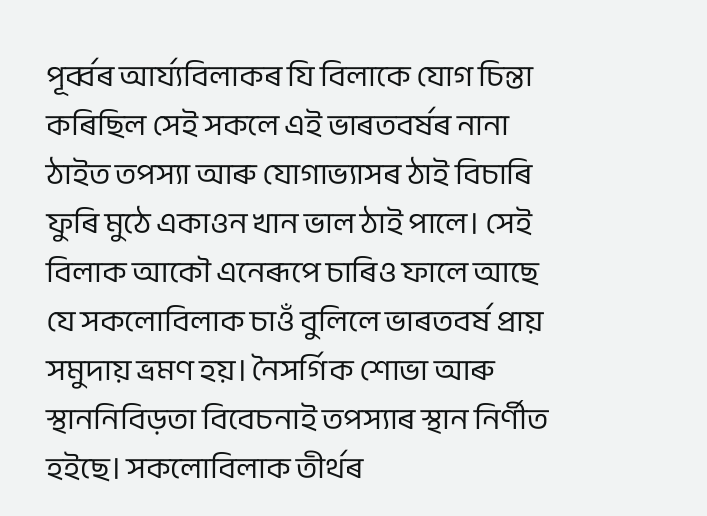পূৰ্ব্বৰ আৰ্য্যবিলাকৰ যি বিলাকে যোগ চিন্তা কৰিছিল সেই সকলে এই ভাৰতবৰ্ষৰ নানা ঠাইত তপস্যা আৰু যোগাভ্যাসৰ ঠাই বিচাৰি ফুৰি মুঠে একাওন খান ভাল ঠাই পালে। সেই বিলাক আকৌ এনেৰূপে চাৰিও ফালে আছে যে সকলোবিলাক চাওঁ বুলিলে ভাৰতবৰ্ষ প্ৰায় সমুদায় ভ্ৰমণ হয়। নৈসৰ্গিক শোভা আৰু স্থাননিবিড়তা বিবেচনাই তপস্যাৰ স্থান নিৰ্ণীত হইছে। সকলোবিলাক তীৰ্থৰ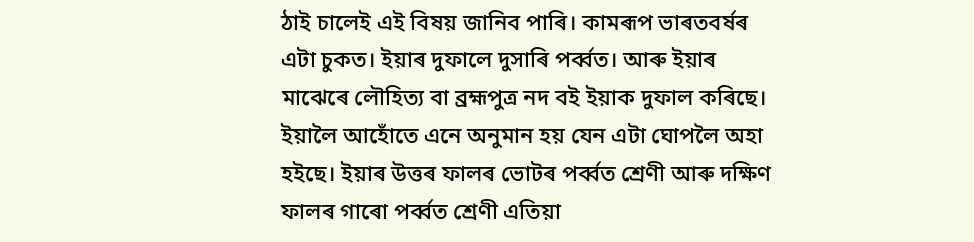ঠাই চালেই এই বিষয় জানিব পাৰি। কামৰূপ ভাৰতবৰ্ষৰ এটা চুকত। ইয়াৰ দুফালে দুসাৰি পৰ্ব্বত। আৰু ইয়াৰ মাঝেৰে লৌহিত্য বা ব্ৰহ্মপুত্ৰ নদ বই ইয়াক দুফাল কৰিছে। ইয়ালৈ আহোঁতে এনে অনুমান হয় যেন এটা ঘোপলৈ অহা হইছে। ইয়াৰ উত্তৰ ফালৰ ভোটৰ পৰ্ব্বত শ্ৰেণী আৰু দক্ষিণ ফালৰ গাৰো পৰ্ব্বত শ্ৰেণী এতিয়া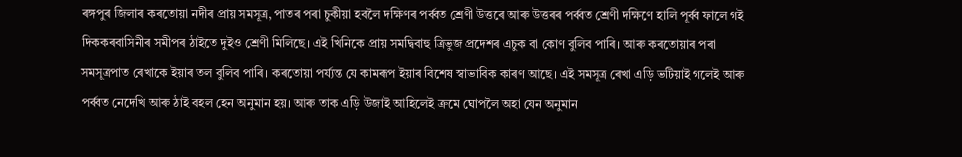ৰঙ্গপুৰ জিলাৰ কৰতোয়া নদীৰ প্ৰায় সমসূত্ৰ, পাতৰ পৰা চুকীয়া হবলৈ দক্ষিণৰ পৰ্ব্বত শ্ৰেণী উত্তৰে আৰু উত্তৰৰ পৰ্ব্বত শ্ৰেণী দক্ষিণে হালি পূৰ্ব্ব ফালে গই দিককৰবাসিনীৰ সমীপৰ ঠাইতে দুইও শ্ৰেণী মিলিছে। এই খিনিকে প্ৰায় সমদ্বিবাহু ত্ৰিভুজ প্ৰদেশৰ এচুক বা কোণ বুলিব পাৰি। আৰু কৰতোয়াৰ পৰা সমসূত্ৰপাত ৰেখাকে ইয়াৰ তল বুলিব পাৰি। কৰতোয়া পৰ্য্যন্ত যে কামৰূপ ইয়াৰ বিশেষ স্বাভাবিক কাৰণ আছে। এই সমসূত্ৰ ৰেখা এড়ি ভটিয়াই গলেই আৰু পৰ্ব্বত নেদেখি আৰু ঠাই বহল হেন অনুমান হয়। আৰু তাক এড়ি উজাই আহিলেই ক্ৰমে ঘোপলৈ অহা যেন অনুমান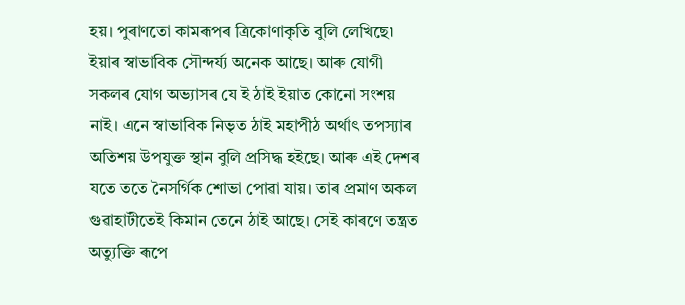হয়। পুৰাণতো কামৰূপৰ ত্ৰিকোণাকৃতি বুলি লেখিছে৷ ইয়াৰ স্বাভাবিক সৌন্দৰ্য্য অনেক আছে। আৰু যোগী সকলৰ যোগ অভ্যাসৰ যে ই ঠাই ইয়াত কোনো সংশয় নাই। এনে স্বাভাবিক নিভৃত ঠাই মহাপীঠ অৰ্থাৎ তপস্যাৰ অতিশয় উপযুক্ত স্থান বুলি প্ৰসিদ্ধ হইছে। আৰু এই দেশৰ যতে ততে নৈসৰ্গিক শোভা পোৱা যায়। তাৰ প্ৰমাণ অকল গুৱাহাটীতেই কিমান তেনে ঠাই আছে। সেই কাৰণে তন্ত্ৰত অত্যুক্তি ৰূপে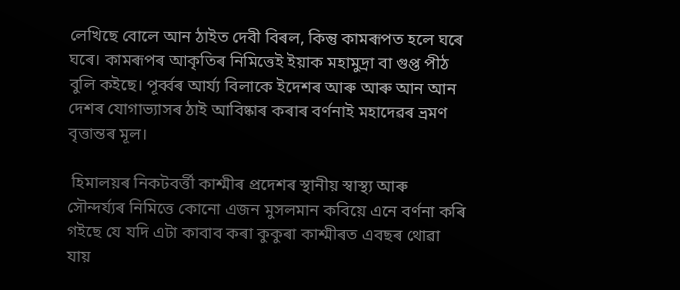লেখিছে বোলে আন ঠাইত দেবী বিৰল, কিন্তু কামৰূপত হলে ঘৰে ঘৰে। কামৰূপৰ আকৃতিৰ নিমিত্তেই ইয়াক মহামুদ্ৰা বা গুপ্ত পীঠ বুলি কইছে। পূৰ্ব্বৰ আৰ্য্য বিলাকে ইদেশৰ আৰু আৰু আন আন দেশৰ যোগাভ্যাসৰ ঠাই আবিষ্কাৰ কৰাৰ বৰ্ণনাই মহাদেৱৰ ভ্ৰমণ বৃত্তান্তৰ মূল।

 হিমালয়ৰ নিকটবৰ্ত্তী কাশ্মীৰ প্ৰদেশৰ স্থানীয় স্বাস্থ্য আৰু সৌন্দৰ্য্যৰ নিমিত্তে কোনো এজন মুসলমান কবিয়ে এনে বৰ্ণনা কৰি গইছে যে যদি এটা কাবাব কৰা কুকুৰা কাশ্মীৰত এবছৰ থোৱা যায়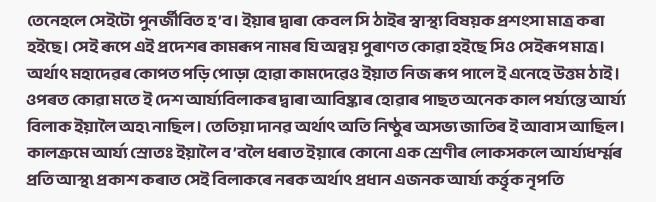তেনেহলে সেইটো পুনৰ্জীবিত হ’ব। ইয়াৰ দ্বাৰা কেবল সি ঠাইৰ স্বাস্থ্য বিষয়ক প্ৰশংসা মাত্ৰ কৰা হইছে। সেই ৰূপে এই প্ৰদেশৰ কামৰূপ নামৰ যি অন্বয় পুৰাণত কোৱা হইছে সিও সেইৰূপ মাত্ৰ। অৰ্থাৎ মহাদেৱৰ কোপত পড়ি পোড়া হোৱা কামদেৱেও ইয়াত নিজ ৰূপ পালে ই এনেহে উত্তম ঠাই। ওপৰত কোৱা মতে ই দেশ আৰ্য্যবিলাকৰ দ্বাৰা আবিষ্কাৰ হোৱাৰ পাছত অনেক কাল পৰ্য্যন্তে আৰ্য্য বিলাক ইয়ালৈ অহ৷ নাছিল। তেতিয়া দানৱ অৰ্থাৎ অতি নিষ্ঠুৰ অসভ্য জাতিৰ ই আবাস আছিল। কালক্ৰমে আৰ্য্য স্ৰোতঃ ইয়ালৈ ব’বলৈ ধৰাত ইয়াৰে কোনো এক শ্ৰেণীৰ লোকসকলে আৰ্য্যধৰ্ম্মৰ প্ৰতি আস্থ৷ প্ৰকাশ কৰাত সেই বিলাকৰে নৰক অৰ্থাৎ প্ৰধান এজনক আৰ্য্য কৰ্ত্তৃক নৃপতি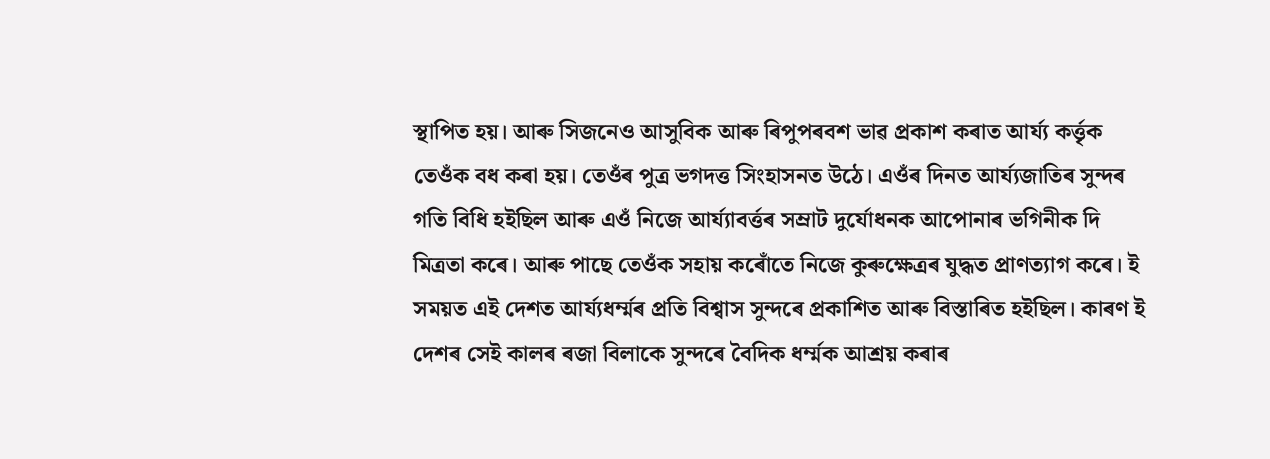স্থাপিত হয়। আৰু সিজনেও আসুবিক আৰু ৰিপুপৰবশ ভাৱ প্ৰকাশ কৰাত আৰ্য্য কৰ্ত্তৃক তেওঁক বধ কৰা হয়। তেওঁৰ পুত্ৰ ভগদত্ত সিংহাসনত উঠে। এওঁৰ দিনত আৰ্য্যজাতিৰ সুন্দৰ গতি বিধি হইছিল আৰু এওঁ নিজে আৰ্য্যাবৰ্ত্তৰ সম্ৰাট দুৰ্যোধনক আপোনাৰ ভগিনীক দি মিত্ৰতা কৰে। আৰু পাছে তেওঁক সহায় কৰোঁতে নিজে কুৰুক্ষেত্ৰৰ যুদ্ধত প্ৰাণত্যাগ কৰে। ই সময়ত এই দেশত আৰ্য্যধৰ্ম্মৰ প্ৰতি বিশ্বাস সুন্দৰে প্ৰকাশিত আৰু বিস্তাৰিত হইছিল। কাৰণ ই দেশৰ সেই কালৰ ৰজা বিলাকে সুন্দৰে বৈদিক ধৰ্ম্মক আশ্ৰয় কৰাৰ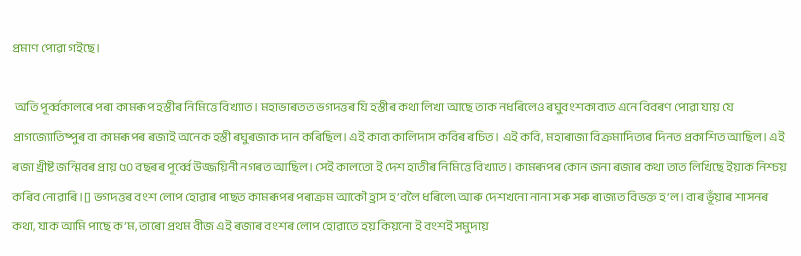প্ৰমাণ পোৱা গইছে।

 অতি পূৰ্ব্বকালৰে পৰা কামৰূপ হস্তীৰ নিমিত্তে বিখ্যাত। মহাভাৰতত ভগদত্তৰ যি হস্তীৰ কথা লিখা আছে তাক নধৰিলেও ৰঘুবংশকাব্যত এনে বিবৰণ পোৱা যায় যে প্ৰাগজ্যোতিষ্পুৰ বা কামৰূপৰ ৰজাই অনেক হস্তী ৰঘুৰজাক দান কৰিছিল। এই কাব্য কালিদাস কবিৰ ৰচিত। এই কবি, মহাৰাজা বিক্ৰমাদিত্যৰ দিনত প্ৰকাশিত আছিল। এই ৰজা খ্ৰীষ্ট জন্মিবৰ প্ৰায় ৫০ বছৰৰ পূৰ্ব্বে উজ্জয়িনী নগৰত আছিল। সেই কালতো ই দেশ হাতীৰ নিমিত্তে বিখ্যাত। কামৰূপৰ কোন জনা ৰজাৰ কথা তাত লিখিছে ইয়াক নিশ্চয় কৰিব নোৱাৰি।[] ভগদত্তৰ বংশ লোপ হোৱাৰ পাছত কামৰূপৰ পৰাক্ৰম আকৌ হ্ৰাস হ’বলৈ ধৰিলে৷ আৰু দেশখনো নানা সৰু সৰু ৰাজ্যত বিভক্ত হ’ল। বাৰ ভূঁয়াৰ শাসনৰ কথা, যাক আমি পাছে ক’ম, তাৰো প্ৰথম বীজ এই ৰজাৰ বংশৰ লোপ হোৱাতে হয় কিয়নো ই বংশই সমুদায়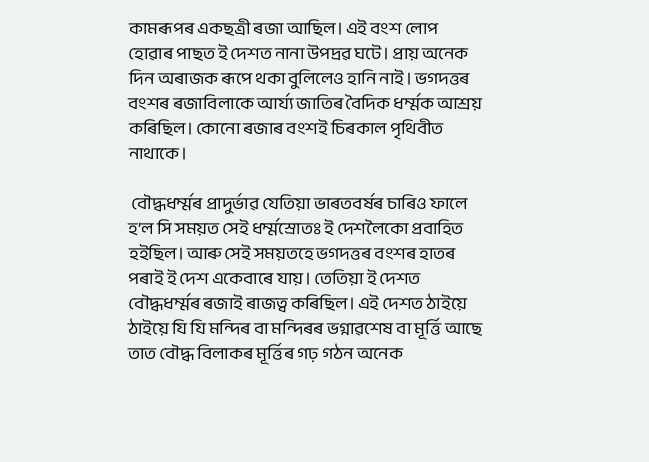কামৰূপৰ একছত্ৰী ৰজা আছিল। এই বংশ লোপ হোৱাৰ পাছত ই দেশত নানা উপদ্ৰৱ ঘটে। প্ৰায় অনেক দিন অৰাজক ৰূপে থকা বুলিলেও হানি নাই। ভগদত্তৰ বংশৰ ৰজাবিলাকে আৰ্য্য জাতিৰ বৈদিক ধৰ্ম্মক আশ্ৰয় কৰিছিল। কোনো ৰজাৰ বংশই চিৰকাল পৃথিবীত নাথাকে।

 বৌদ্ধধৰ্ম্মৰ প্ৰাদুৰ্ভাৱ যেতিয়া ভাৰতবৰ্ষৰ চাৰিও ফালে হ’ল সি সময়ত সেই ধৰ্ম্মস্ৰোতঃ ই দেশলৈকো প্ৰবাহিত হইছিল। আৰু সেই সময়তহে ভগদত্তৰ বংশৰ হাতৰ পৰাই ই দেশ একেবাৰে যায়। তেতিয়া ই দেশত বৌদ্ধধৰ্ম্মৰ ৰজাই ৰাজত্ব কৰিছিল। এই দেশত ঠাইয়ে ঠাইয়ে যি যি মন্দিৰ বা মন্দিৰৰ ভগ্নাৱশেষ বা মূৰ্ত্তি আছে তাত বৌদ্ধ বিলাকৰ মূৰ্ত্তিৰ গঢ় গঠন অনেক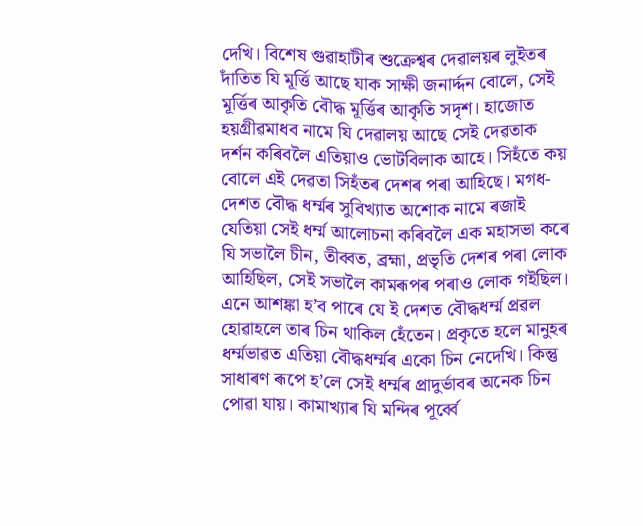দেখি। বিশেষ গুৱাহাটীৰ শুক্ৰেশ্বৰ দেৱালয়ৰ লুইতৰ দাঁতিত যি মূৰ্ত্তি আছে যাক সাক্ষী জনাৰ্দ্দন বোলে, সেই মূৰ্ত্তিৰ আকৃতি বৌদ্ধ মূৰ্ত্তিৰ আকৃতি সদৃশ। হাজোত হয়গ্ৰীৱমাধব নামে যি দেৱালয় আছে সেই দেৱতাক দৰ্শন কৰিবলৈ এতিয়াও ভোটবিলাক আহে। সিহঁতে কয় বোলে এই দেৱতা সিহঁতৰ দেশৰ পৰা আহিছে। মগধ- দেশত বৌদ্ধ ধৰ্ম্মৰ সুবিখ্যাত অশোক নামে ৰজাই যেতিয়া সেই ধৰ্ম্ম আলোচনা কৰিবলৈ এক মহাসভা কৰে যি সভালৈ চীন, তীব্বত, ব্ৰহ্মা, প্ৰভৃতি দেশৰ পৰা লোক আহিছিল, সেই সভালৈ কামৰূপৰ পৰাও লোক গইছিল। এনে আশঙ্কা হ’ব পাৰে যে ই দেশত বৌদ্ধধৰ্ম্ম প্ৰৱল হোৱাহলে তাৰ চিন থাকিল হেঁতেন। প্ৰকৃতে হলে মানুহৰ ধৰ্ম্মভাৱত এতিয়া বৌদ্ধধৰ্ম্মৰ একো চিন নেদেখি। কিন্তু সাধাৰণ ৰূপে হ’লে সেই ধৰ্ম্মৰ প্ৰাদুৰ্ভাবৰ অনেক চিন পোৱা যায়। কামাখ্যাৰ যি মন্দিৰ পূৰ্ব্বে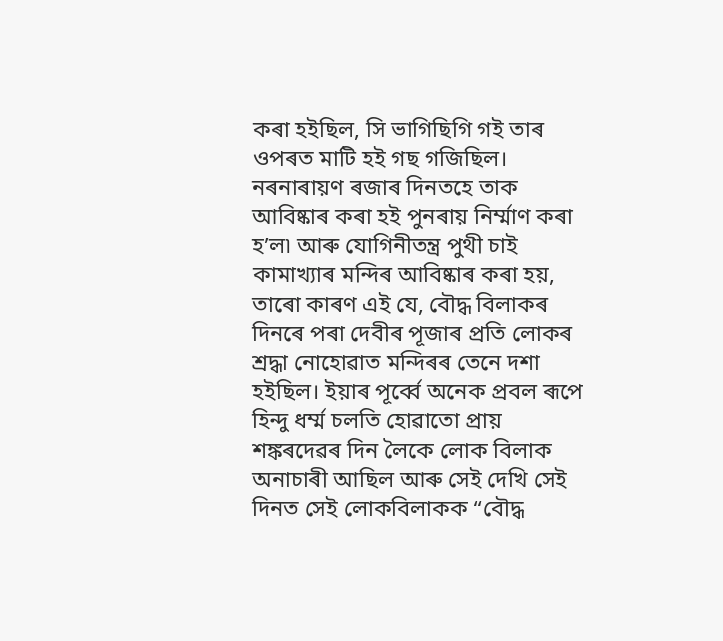কৰা হইছিল, সি ভাগিছিগি গই তাৰ ওপৰত মাটি হই গছ গজিছিল। নৰনাৰায়ণ ৰজাৰ দিনতহে তাক আবিষ্কাৰ কৰা হই পুনৰায় নিৰ্ম্মাণ কৰা হ’ল৷ আৰু যোগিনীতন্ত্ৰ পুথী চাই কামাখ্যাৰ মন্দিৰ আবিষ্কাৰ কৰা হয়, তাৰো কাৰণ এই যে, বৌদ্ধ বিলাকৰ দিনৰে পৰা দেবীৰ পূজাৰ প্ৰতি লোকৰ শ্ৰদ্ধা নোহোৱাত মন্দিৰৰ তেনে দশা হইছিল। ইয়াৰ পূৰ্ব্বে অনেক প্ৰবল ৰূপে হিন্দু ধৰ্ম্ম চলতি হোৱাতো প্ৰায় শঙ্কৰদেৱৰ দিন লৈকে লোক বিলাক অনাচাৰী আছিল আৰু সেই দেখি সেই দিনত সেই লোকবিলাকক “বৌদ্ধ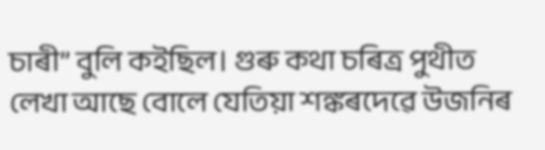চাৰী” বুলি কইছিল। গুৰু কথা চৰিত্ৰ পুথীত লেখা আছে বোলে যেতিয়া শঙ্কৰদেৱে উজনিৰ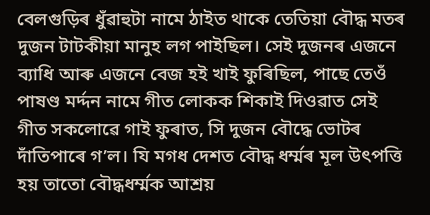বেলগুড়িৰ ধুঁৱাহুটা নামে ঠাইত থাকে তেতিয়া বৌদ্ধ মতৰ দুজন টাটকীয়া মানুহ লগ পাইছিল। সেই দুজনৰ এজনে ব্যাধি আৰু এজনে বেজ হই খাই ফুৰিছিল, পাছে তেওঁ পাষণ্ড মৰ্দ্দন নামে গীত লোকক শিকাই দিওৱাত সেই গীত সকলোৱে গাই ফুৰাত, সি দুজন বৌদ্ধে ভোটৰ দাঁতিপাৰে গ’ল। যি মগধ দেশত বৌদ্ধ ধৰ্ম্মৰ মূল উৎপত্তি হয় তাতো বৌদ্ধধৰ্ম্মক আশ্ৰয়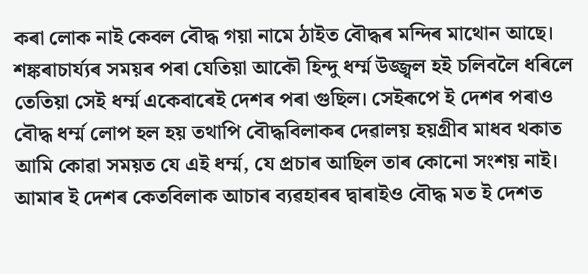কৰা লোক নাই কেবল বৌদ্ধ গয়া নামে ঠাইত বৌদ্ধৰ মন্দিৰ মাথোন আছে। শঙ্কৰাচাৰ্য্যৰ সময়ৰ পৰা যেতিয়া আকৌ হিন্দু ধৰ্ম্ম উজ্জ্বল হই চলিবলৈ ধৰিলে তেতিয়া সেই ধৰ্ম্ম একেবাৰেই দেশৰ পৰা গুছিল। সেইৰূপে ই দেশৰ পৰাও বৌদ্ধ ধৰ্ম্ম লোপ হল হয় তথাপি বৌদ্ধবিলাকৰ দেৱালয় হয়গ্ৰীব মাধব থকাত আমি কোৱা সময়ত যে এই ধৰ্ম্ম, যে প্ৰচাৰ আছিল তাৰ কোনো সংশয় নাই। আমাৰ ই দেশৰ কেতবিলাক আচাৰ ব্যৱহাৰৰ দ্বাৰাইও বৌদ্ধ মত ই দেশত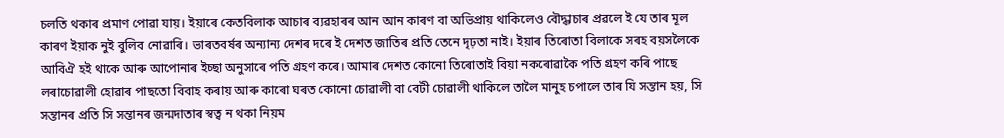চলতি থকাৰ প্ৰমাণ পোৱা যায়। ইয়াৰে কেতবিলাক আচাৰ ব্যৱহাৰৰ আন আন কাৰণ বা অভিপ্ৰায় থাকিলেও বৌদ্ধাচাৰ প্ৰৱলে ই যে তাৰ মূল কাৰণ ইয়াক নুই বুলিব নোৱাৰি। ভাৰতবৰ্ষৰ অন্যান্য দেশৰ দৰে ই দেশত জাতিৰ প্ৰতি তেনে দৃঢ়তা নাই। ইয়াৰ তিৰোতা বিলাকে সৰহ বয়সলৈকে আবিঐ হই থাকে আৰু আপোনাৰ ইচ্ছা অনুসাৰে পতি গ্ৰহণ কৰে। আমাৰ দেশত কোনো তিৰোতাই বিয়া নকৰোৱাকৈ পতি গ্ৰহণ কৰি পাছে লৰাচোৱালী হোৱাৰ পাছতো বিবাহ কৰায় আৰু কাৰো ঘৰত কোনো চোৱালী বা বেটী চোৱালী থাকিলে তালৈ মানুহ চপালে তাৰ যি সন্তান হয়, সি সন্তানৰ প্ৰতি সি সন্তানৰ জন্মদাতাৰ স্বত্ব ন থকা নিয়ম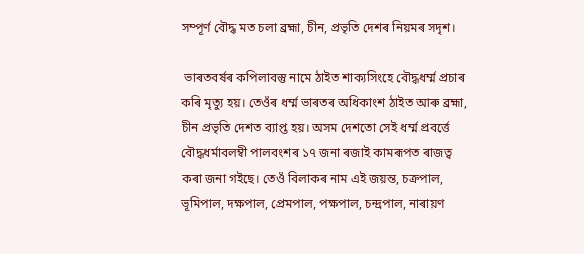সম্পূৰ্ণ বৌদ্ধ মত চলা ব্ৰহ্মা, চীন, প্ৰভৃতি দেশৰ নিয়মৰ সদৃশ।

 ভাৰতবৰ্ষৰ কপিলাবস্তু নামে ঠাইত শাক্যসিংহে বৌদ্ধধৰ্ম্ম প্ৰচাৰ কৰি মৃত্যু হয়। তেওঁৰ ধৰ্ম্ম ভাৰতৰ অধিকাংশ ঠাইত আৰু ব্ৰহ্মা, চীন প্ৰভৃতি দেশত ব্যাপ্ত হয়। অসম দেশতো সেই ধৰ্ম্ম প্ৰবৰ্ত্তে বৌদ্ধধৰ্মাবলম্বী পালবংশৰ ১৭ জনা ৰজাই কামৰূপত ৰাজত্ব কৰা জনা গইছে। তেওঁ বিলাকৰ নাম এই জয়ন্ত, চক্ৰপাল, ভূমিপাল, দক্ষপাল, প্ৰেমপাল, পক্ষপাল, চন্দ্ৰপাল, নাৰায়ণ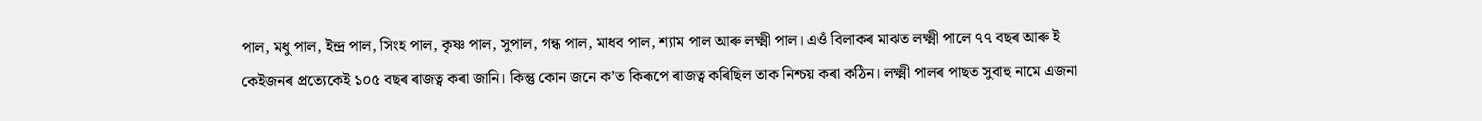পাল, মধু পাল, ইন্দ্ৰ পাল, সিংহ পাল, কৃষ্ণ পাল, সুপাল, গন্ধ পাল, মাধব পাল, শ্যাম পাল আৰু লক্ষ্মী পাল। এওঁ বিলাকৰ মাঝত লক্ষ্মী পালে ৭৭ বছৰ আৰু ই কেইজনৰ প্ৰত্যেকেই ১০৫ বছৰ ৰাজত্ব কৰা জানি। কিন্তু কোন জনে ক’ত কিৰূপে ৰাজত্ব কৰিছিল তাক নিশ্চয় কৰা কঠিন। লক্ষ্মী পালৰ পাছত সুবাহু নামে এজনা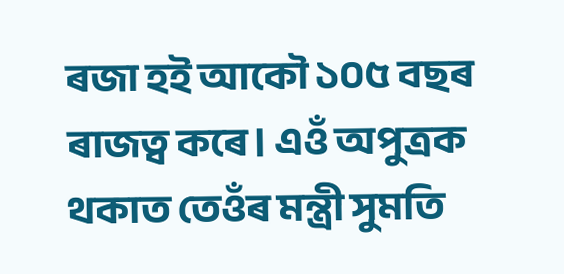ৰজা হই আকৌ ১০৫ বছৰ ৰাজত্ব কৰে। এওঁ অপুত্ৰক থকাত তেওঁৰ মন্ত্ৰী সুমতি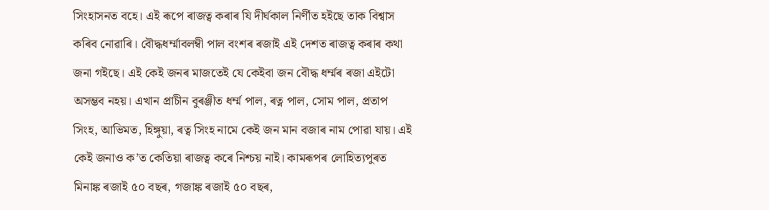সিংহাসনত বহে। এই ৰূপে ৰাজত্ব কৰাৰ যি দীৰ্ঘকাল নিৰ্ণীত হইছে তাক বিশ্বাস কৰিব নোৱাৰি। বৌদ্ধধৰ্ম্মাবলম্বী পাল বংশৰ ৰজাই এই দেশত ৰাজত্ব কৰাৰ কথা জনা গইছে। এই কেই জনৰ মাজতেই যে কেইবা জন বৌদ্ধ ধৰ্ম্মৰ ৰজা এইটো অসম্ভব নহয়। এখান প্ৰাচীন বুৰঞ্জীত ধৰ্ম্ম পাল, ৰত্ন পাল, সোম পাল, প্ৰতাপ সিংহ, আভিমত, হিঙ্গুয়া, ৰত্ব সিংহ নামে কেই জন মান বজাৰ নাম পোৱা যায়। এই কেই জনাও ক’ত কেতিয়া ৰাজত্ব কৰে নিশ্চয় নাই। কামৰূপৰ লোহিত্যপুৰত মিনাঙ্ক ৰজাই ৫০ বছৰ, গজাঙ্ক ৰজাই ৫০ বছৰ,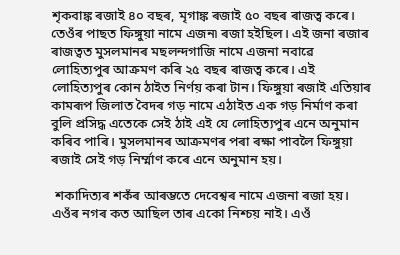শৃকবাঙ্ক ৰজাই ৪০ বছৰ, মৃগাঙ্ক ৰজাই ৫০ বছৰ ৰাজত্ব কৰে। তেওঁৰ পাছত ফিঙ্গুয়া নামে এজন৷ ৰজা হইছিল। এই জনা ৰজাৰ ৰাজত্বত মুসলমানৰ মছলন্দগাজি নামে এজনা নবাৱে লোহিত্যপুৰ আক্ৰমণ কৰি ২৫ বছৰ ৰাজত্ব কৰে। এই লোহিত্যপুৰ কোন ঠাইত নিৰ্ণয় কৰা টান। ফিঙ্গুয়া ৰজাই এতিয়াৰ কামৰূপ জিলাত বৈদৰ গড় নামে এঠাইত এক গড় নিৰ্মাণ কৰা বুলি প্ৰসিদ্ধ এতেকে সেই ঠাই এই যে লোহিত্যপুৰ এনে অনুমান কৰিব পাৰি। মুসলমানৰ আক্ৰমণৰ পৰা ৰক্ষা পাবলৈ ফিঙ্গুয়া ৰজাই সেই গড় নিৰ্ম্মাণ কৰে এনে অনুমান হয়।

 শকাদিত্যৰ শকঁৰ আৰম্ভতে দেবেশ্বৰ নামে এজনা ৰজা হয়। এওঁৰ নগৰ কত আছিল তাৰ একো নিশ্চয় নাই। এওঁ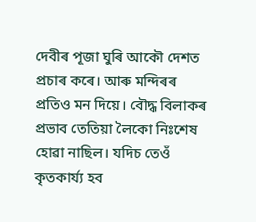দেবীৰ পূজা ঘুৰি আকৌ দেশত প্ৰচাৰ কৰে। আৰু মন্দিৰৰ প্ৰতিও মন দিয়ে। বৌদ্ধ বিলাকৰ প্ৰভাব তেতিয়া লৈকো নিঃশেষ হোৱা নাছিল। যদিচ তেওঁ কৃতকাৰ্য্য হব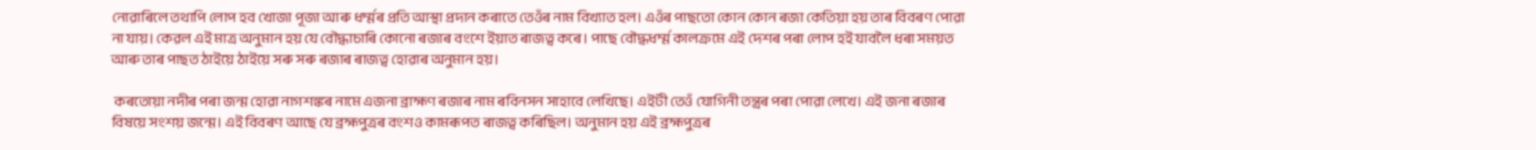নোৱাৰিলে তথাপি লোপ হব খোজা পূজা আৰু ধৰ্ম্মৰ প্ৰতি আস্থা প্ৰদান কৰাতে তেওঁৰ নাম বিখ্যাত হল। এওঁৰ পাছতো কোন কোন ৰজা কেতিয়া হয় তাৰ বিবৰণ পোৱা না যায়। কেৱল এই মাত্ৰ অনুমান হয় যে বৌদ্ধাচাৰি কোনো ৰজাৰ বংশে ইয়াত ৰাজত্ব কৰে। পাছে বৌদ্ধধৰ্ম্ম কালক্ৰমে এই দেশৰ পৰা লোপ হই যাবলৈ ধৰা সময়ত আৰু তাৰ পাছত ঠাইয়ে ঠাইয়ে সৰু সৰু ৰজাৰ ৰাজত্ব হোৱাৰ অনুমান হয়।

 কৰতোয়া নদীৰ পৰা জন্ম হোৱা নাগশঙ্কৰ নামে এজনা ব্ৰাহ্মণ ৰজাৰ নাম ৰবিনসন সাহাবে লেখিছে। এইটী তেওঁ যোগিনী তন্ত্ৰৰ পৰা পোৱা লেখে। এই জনা ৰজাৰ বিষয়ে সংশয় জন্মে। এই বিবৰণ আছে যে ব্ৰহ্মপুত্ৰৰ বংশও কামৰূপত ৰাজত্ব কৰিছিল। অনুমান হয় এই ব্ৰহ্মপুত্ৰৰ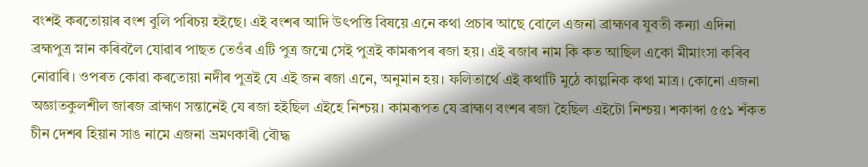বংশই কৰতোয়াৰ বংশ বুলি পৰিচয় হইছে। এই বংশৰ আদি উৎপত্তি বিষয়ে এনে কথা প্ৰচাৰ আছে বোলে এজনা ব্ৰাহ্মণৰ যুবতী কন্যা এদিনা ব্ৰহ্মপুত্ৰ স্নান কৰিবলৈ যোৱাৰ পাছত তেওঁৰ এটি পুত্ৰ জন্মে সেই পুত্ৰই কামৰূপৰ ৰজা হয়। এই ৰজাৰ নাম কি কত আছিল একো মীমাংসা কৰিব নোৱাৰি। ওপৰত কোৱা কৰতোয়া নদীৰ পুত্ৰই যে এই জন ৰজা এনে, অনুমান হয়। ফলিতাৰ্থে এই কথাটি মুঠে কাল্পনিক কথা মাত্ৰ। কোনো এজনা অজ্ঞাতকুলশীল জাৰজ ব্ৰাহ্মণ সন্তানেই যে ৰজা হইছিল এইহে নিশ্চয়। কামৰূপত যে ব্ৰাহ্মণ বংশৰ ৰজা হৈছিল এইটো নিশ্চয়। শকাব্দা ৫৫১ শঁকত চীন দেশৰ হিয়ান সাঙ নামে এজনা ভ্ৰমণকাৰী বৌদ্ধ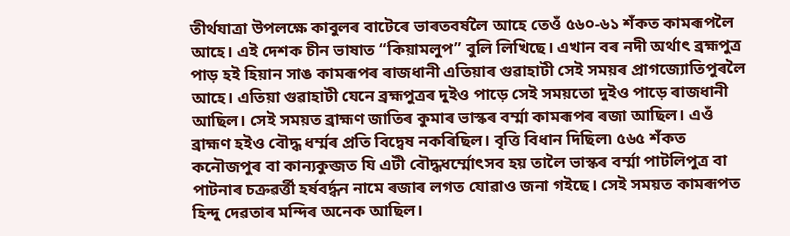তীৰ্থযাত্ৰা উপলক্ষে কাবুলৰ বাটেৰে ভাৰতবৰ্ষলৈ আহে তেওঁ ৫৬০-৬১ শঁকত কামৰূপলৈ আহে। এই দেশক চীন ভাষাত “কিয়ামলুপ” বুলি লিখিছে। এখান বৰ নদী অৰ্থাৎ ব্ৰহ্মপুত্ৰ পাড় হই হিয়ান সাঙ কামৰূপৰ ৰাজধানী এতিয়াৰ গুৱাহাটী সেই সময়ৰ প্ৰাগজ্যোতিপুৰলৈ আহে। এতিয়া গুৱাহাটী যেনে ব্ৰহ্মপুত্ৰৰ দুইও পাড়ে সেই সময়তো দুইও পাড়ে ৰাজধানী আছিল। সেই সময়ত ব্ৰাহ্মণ জাতিৰ কুমাৰ ভাস্কৰ বৰ্ম্মা কামৰূপৰ ৰজা আছিল। এওঁ ব্ৰাহ্মণ হইও বৌদ্ধ ধৰ্ম্মৰ প্ৰতি বিদ্বেষ নকৰিছিল। বৃত্তি বিধান দিছিল৷ ৫৬৫ শঁকত কনৌজপুৰ বা কান্যকুব্জত যি এটী বৌদ্ধধৰ্ম্মোৎসব হয় তালৈ ভাস্কৰ বৰ্ম্মা পাটলিপুত্ৰ বা পাটনাৰ চক্ৰৱৰ্ত্তী হৰ্ষবৰ্দ্ধন নামে ৰজাৰ লগত যোৱাও জনা গইছে। সেই সময়ত কামৰূপত হিন্দু দেৱতাৰ মন্দিৰ অনেক আছিল।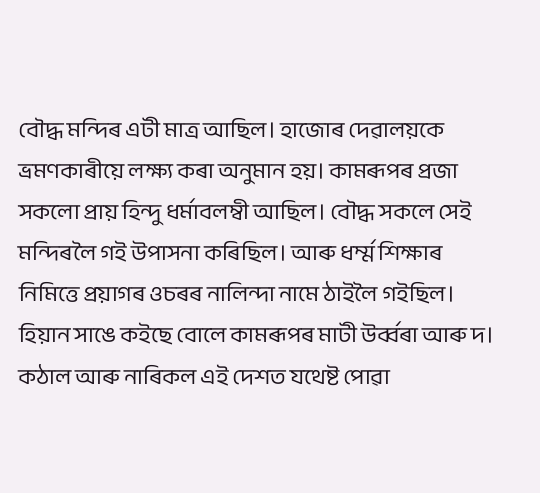বৌদ্ধ মন্দিৰ এটী মাত্ৰ আছিল। হাজোৰ দেৱালয়কে ভ্ৰমণকাৰীয়ে লক্ষ্য কৰা অনুমান হয়। কামৰূপৰ প্ৰজা সকলো প্ৰায় হিন্দু ধৰ্মাবলম্বী আছিল। বৌদ্ধ সকলে সেই মন্দিৰলৈ গই উপাসনা কৰিছিল। আৰু ধৰ্ম্ম শিক্ষাৰ নিমিত্তে প্ৰয়াগৰ ওচৰৰ নালিন্দা নামে ঠাইলৈ গইছিল। হিয়ান সাঙে কইছে বোলে কামৰূপৰ মাটী উৰ্ব্বৰা আৰু দ। কঠাল আৰু নাৰিকল এই দেশত যথেষ্ট পোৱা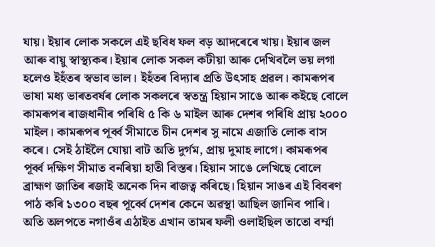যায়। ইয়াৰ লোক সকলে এই ছবিধ ফল বড় আদৰেৰে খায়। ইয়াৰ জল আৰু বায়ু স্বাস্থ্যকৰ। ইয়াৰ লোক সকল কটীয়া আৰু দেখিবলৈ ভয় লগা হলেও ইহঁতৰ স্বভাব ভাল। ইহঁতৰ বিদ্যাৰ প্ৰতি উৎসাহ প্ৰৱল। কামৰূপৰ ভাষা মধ্য ভাৰতবৰ্ষৰ লোক সকলৰে স্বতন্ত্ৰ হিয়ান সাঙে আৰু কইছে বোলে কামৰূপৰ ৰাজধানীৰ পৰিধি ৫ কি ৬ মাইল আৰু দেশৰ পৰিধি প্ৰায় ২০০০ মাইল। কামৰূপৰ পূৰ্ব্ব সীমাতে চীন দেশৰ সু নামে এজাতি লোক বাস কৰে। সেই ঠাইলৈ যোয়া বাট অতি দুৰ্গম, প্ৰায় দুমাহ লাগে। কামৰূপৰ পূৰ্ব্ব দক্ষিণ সীমাত বনৰিয়া হাতী বিস্তৰ। হিয়ান সাঙে লেখিছে বোলে ব্ৰাহ্মণ জাতিৰ ৰজাই অনেক দিন ৰাজত্ব কৰিছে। হিয়ান সাঙৰ এই বিবৰণ পাঠ কৰি ১৩০০ বছৰ পূৰ্ব্বে দেশৰ কেনে অৱস্থা আছিল জানিব পাৰি। অতি অলপতে নগাওঁৰ এঠাইত এখান তামৰ ফলী ওলাইছিল তাতো বৰ্ম্মা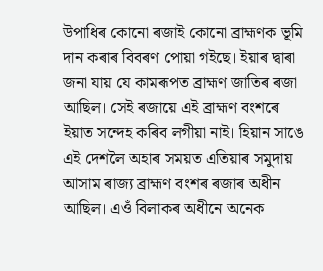উপাধিৰ কোনো ৰজাই কোনো ব্ৰাহ্মণক ভূমি দান কৰাৰ বিবৰণ পোয়া গইছে। ইয়াৰ দ্বাৰা জনা যায় যে কামৰূপত ব্ৰাহ্মণ জাতিৰ ৰজা আছিল। সেই ৰজায়ে এই ব্ৰাহ্মণ বংশৰে ইয়াত সন্দেহ কৰিব লগীয়া নাই। হিয়ান সাঙে এই দেশলৈ অহাৰ সময়ত এতিয়াৰ সমুদায় আসাম ৰাজ্য ব্ৰাহ্মণ বংশৰ ৰজাৰ অধীন আছিল। এওঁ বিলাকৰ অধীনে অনেক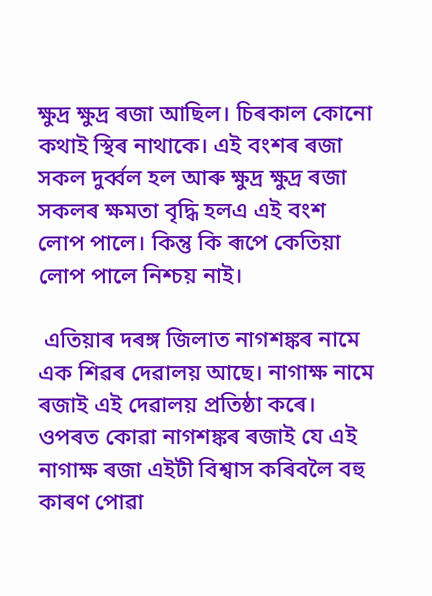ক্ষুদ্ৰ ক্ষুদ্ৰ ৰজা আছিল। চিৰকাল কোনো কথাই স্থিৰ নাথাকে। এই বংশৰ ৰজা সকল দুৰ্ব্বল হল আৰু ক্ষুদ্ৰ ক্ষুদ্ৰ ৰজা সকলৰ ক্ষমতা বৃদ্ধি হলএ এই বংশ লোপ পালে। কিন্তু কি ৰূপে কেতিয়া লোপ পালে নিশ্চয় নাই।

 এতিয়াৰ দৰঙ্গ জিলাত নাগশঙ্কৰ নামে এক শিৱৰ দেৱালয় আছে। নাগাক্ষ নামে ৰজাই এই দেৱালয় প্ৰতিষ্ঠা কৰে। ওপৰত কোৱা নাগশঙ্কৰ ৰজাই যে এই নাগাক্ষ ৰজা এইটী বিশ্বাস কৰিবলৈ বহু কাৰণ পোৱা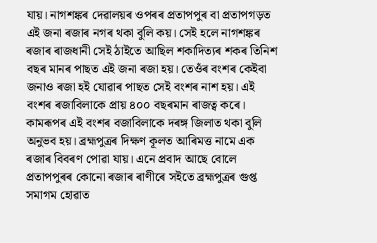যায়। নাগশঙ্কৰ দেৱালয়ৰ ওপৰৰ প্ৰতাপপুৰ বা প্ৰতাপগড়ত এই জনা ৰজাৰ নগৰ থকা বুলি কয়। সেই হলে নাগশঙ্কৰ ৰজাৰ ৰাজধানী সেই ঠাইতে আছিল শকাদিত্যৰ শকৰ তিনিশ বছৰ মানৰ পাছত এই জনা ৰজা হয়। তেওঁৰ বংশৰ কেইবা জনাও ৰজা হই যোৱাৰ পাছত সেই বংশৰ নাশ হয়। এই বংশৰ ৰজাবিলাকে প্ৰায় ৪০০ বছৰমান ৰাজত্ব কৰে। কামৰূপৰ এই বংশৰ বজাবিলাকে দৰঙ্গ জিলাত থকা বুলি অনুভব হয়। ব্ৰহ্মপুত্ৰৰ দিক্ষণ কূলত আৰিমত্ত নামে এক ৰজাৰ বিবৰণ পোৱা যায়। এনে প্ৰবাদ আছে বোলে প্ৰতাপপুৰৰ কোনো ৰজাৰ ৰাণীৰে সইতে ব্ৰহ্মপুত্ৰৰ গুপ্ত সমাগম হোৱাত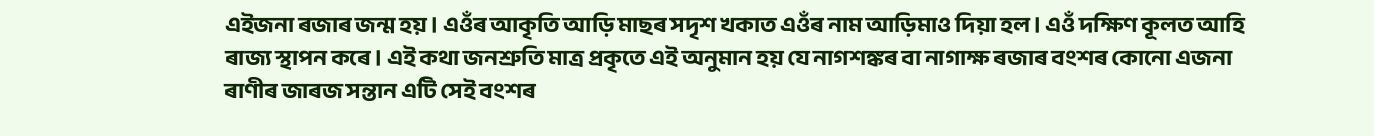এইজনা ৰজাৰ জন্ম হয়। এওঁৰ আকৃতি আড়ি মাছৰ সদৃশ খকাত এওঁৰ নাম আড়িমাও দিয়া হল। এওঁ দক্ষিণ কূলত আহি ৰাজ্য স্থাপন কৰে। এই কথা জনশ্ৰুতি মাত্ৰ প্ৰকৃতে এই অনুমান হয় যে নাগশঙ্কৰ বা নাগাক্ষ ৰজাৰ বংশৰ কোনো এজনা ৰাণীৰ জাৰজ সন্তান এটি সেই বংশৰ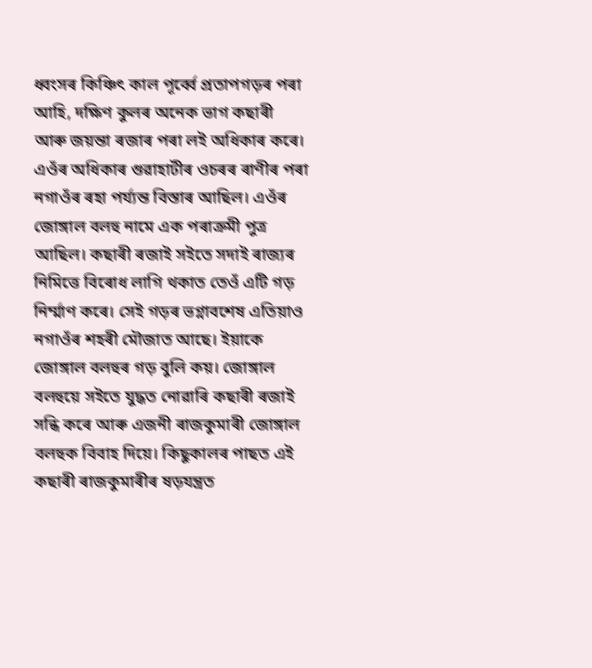ধ্বংসৰ কিঞ্চিৎ কাল পূৰ্ব্বে প্ৰতাপগড়ৰ পৰা আহি, দক্ষিণ কুলৰ অনেক ভাগ কছাৰী আৰু জয়ন্তা ৰজাৰ পৰা লই অধিকাৰ কৰে। এওঁৰ অধিকাৰ গুৱাহাটীৰ ওচৰৰ ৰাণীৰ পৰা নগাওঁৰ ৰহা পৰ্য্যন্ত বিস্তাৰ আছিল। এওঁৰ জোঙ্গাল বলহু নামে এক পৰাক্ৰমী পুত্ৰ আছিল। কছাৰী ৰজাই সইতে সদাই ৰাজ্যৰ নিমিত্তে বিৰোধ লাগি থকাত তেওঁ এটি গড় নিৰ্ম্মাণ কৰে। সেই গড়ৰ ভগ্নাবশেষ এতিয়াও নগাওঁৰ শহৰী মৌজাত আছে। ইয়াকে জোঙ্গাল বলহুৰ গড় বুলি কয়। জোঙ্গাল বলহুয়ে সইতে যুদ্ধত নোৱাৰি কছাৰী ৰজাই সন্ধি কৰে আৰু এজনী ৰাজকুমাৰী জোঙ্গাল বলহুক বিবাহ দিয়ে। কিছুকালৰ পাছত এই কছাৰী ৰাজকুমাৰীৰ ষড়যন্ত্ৰত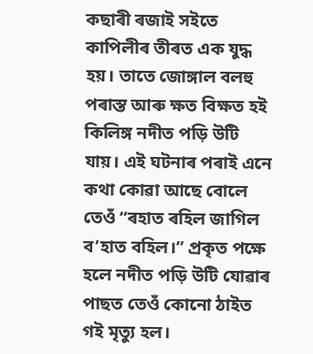কছাৰী ৰজাই সইতে কাপিলীৰ তীৰত এক যুদ্ধ হয়। তাতে জোঙ্গাল বলহু পৰাস্ত আৰু ক্ষত বিক্ষত হই কিলিঙ্গ নদীত পড়ি উটি যায়। এই ঘটনাৰ পৰাই এনে কথা কোৱা আছে বোলে তেওঁ “ৰহাত ৰহিল জাগিল ব’হাত বহিল।” প্ৰকৃত পক্ষে হলে নদীত পড়ি উটি যোৱাৰ পাছত তেওঁ কোনো ঠাইত গই মৃত্যু হল।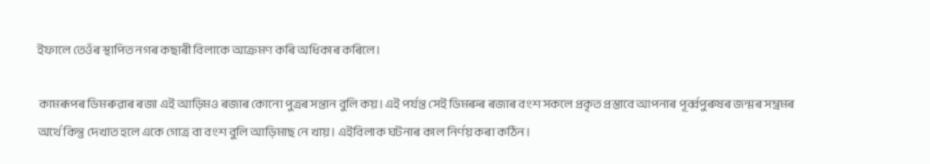ইফালে তেওঁৰ স্থাপিত নগৰ কছাৰী বিলাকে আক্ৰমণ কৰি অধিকাৰ কৰিলে।

 কামৰূপৰ ডিমৰুৱাৰ ৰজা এই আড়িমও ৰজাৰ কোনো পুত্ৰৰ সন্তান বুলি কয়। এই পৰ্যন্ত সেই ডিমৰুৰ ৰজাৰ বংশ সকলে প্ৰকৃত প্ৰস্তাবে আপনাৰ পূৰ্ব্বপুৰুষৰ জন্মৰ সম্ভ্ৰমৰ অৰ্থে কিন্তু দেখাত হলে একে গোত্ৰ বা বংশ বুলি আড়িমাছ নে খায়। এইবিলাক ঘটনাৰ কাল নিৰ্ণয় কৰা কঠিন।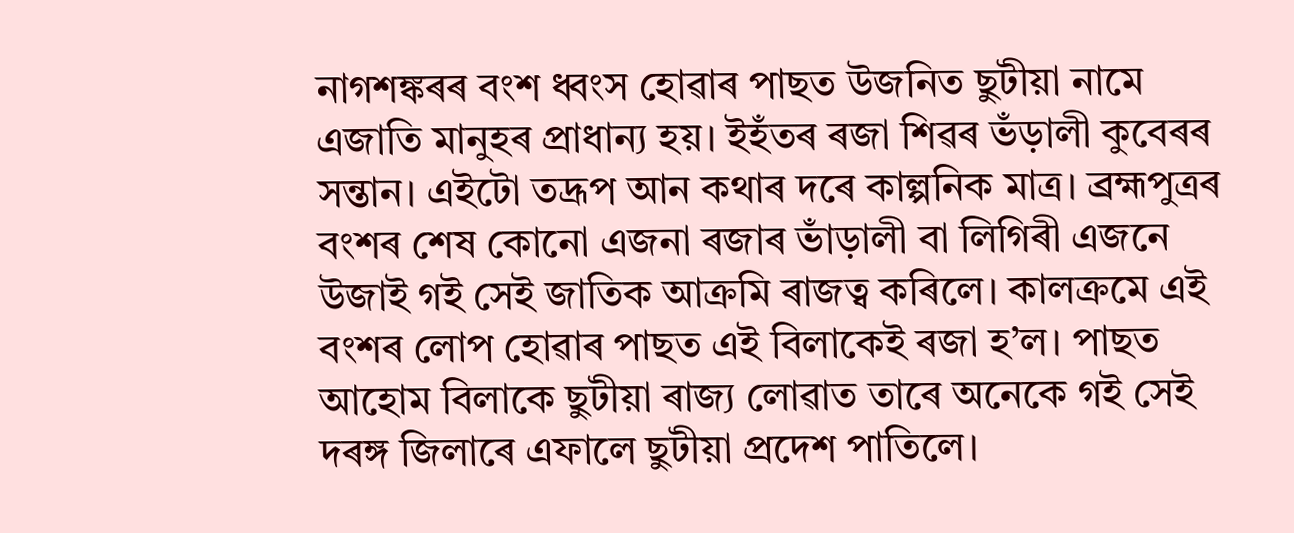নাগশঙ্কৰৰ বংশ ধ্বংস হোৱাৰ পাছত উজনিত ছুটীয়া নামে এজাতি মানুহৰ প্ৰাধান্য হয়। ইহঁতৰ ৰজা শিৱৰ ভঁড়ালী কুবেৰৰ সন্তান। এইটো তদ্ৰূপ আন কথাৰ দৰে কাল্পনিক মাত্ৰ। ব্ৰহ্মপুত্ৰৰ বংশৰ শেষ কোনো এজনা ৰজাৰ ভাঁড়ালী বা লিগিৰী এজনে উজাই গই সেই জাতিক আক্ৰমি ৰাজত্ব কৰিলে। কালক্ৰমে এই বংশৰ লোপ হোৱাৰ পাছত এই বিলাকেই ৰজা হ’ল। পাছত আহোম বিলাকে ছুটীয়া ৰাজ্য লোৱাত তাৰে অনেকে গই সেই দৰঙ্গ জিলাৰে এফালে ছুটীয়া প্ৰদেশ পাতিলে।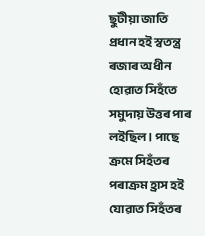ছুটীয়া জাতি প্ৰধান হই স্বতন্ত্ৰ ৰজাৰ অধীন হোৱাত সিহঁতে সমুদায় উত্তৰ পাৰ লইছিল। পাছে ক্ৰমে সিহঁতৰ পৰাক্ৰম হ্ৰাস হই যোৱাত সিহঁতৰ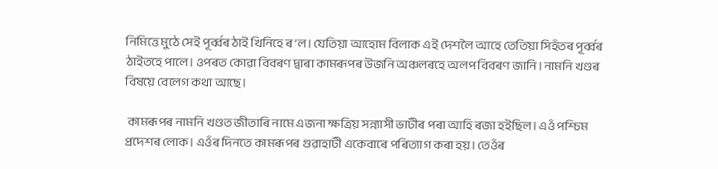নিমিত্তে মুঠে সেই পূৰ্ব্বৰ ঠাই খিনিহে ৰ’ল। যেতিয়া আহোম বিলাক এই দেশলৈ আহে তেতিয়া সিহঁতৰ পূৰ্ব্বৰ ঠাইতহে পালে। ওপৰত কোৱা বিবৰণ দ্বাৰা কামৰূপৰ উজনি অঞ্চলৰহে অলপ বিবৰণ জানি। নামনি খণ্ডৰ বিষয়ে বেলেগ কথা আছে।

 কামৰূপৰ নামনি খণ্ডত জীতাৰি নামে এজনা ক্ষত্ৰিয় সন্ন্যাসী ভাটীৰ পৰা আহি ৰজা হইছিল। এওঁ পশ্চিম প্ৰদেশৰ লোক। এওঁৰ দিনতে কামৰূপৰ গুৱাহাটী একেবাৰে পৰিত্যাগ কৰা হয়। তেওঁৰ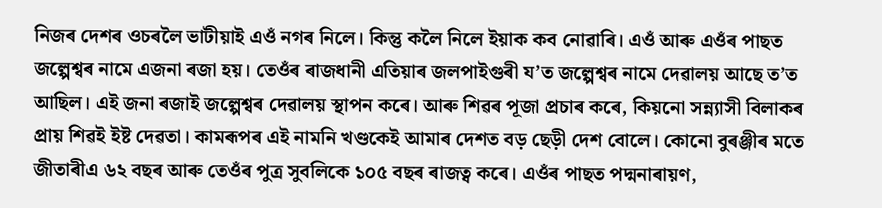নিজৰ দেশৰ ওচৰলৈ ভাটীয়াই এওঁ নগৰ নিলে। কিন্তু কলৈ নিলে ইয়াক কব নোৱাৰি। এওঁ আৰু এওঁৰ পাছত জল্পেশ্বৰ নামে এজনা ৰজা হয়। তেওঁৰ ৰাজধানী এতিয়াৰ জলপাইগুৰী য’ত জল্পেশ্বৰ নামে দেৱালয় আছে ত’ত আছিল। এই জনা ৰজাই জল্পেশ্বৰ দেৱালয় স্থাপন কৰে। আৰু শিৱৰ পূজা প্ৰচাৰ কৰে, কিয়নো সন্ন্যাসী বিলাকৰ প্ৰায় শিৱই ইষ্ট দেৱতা। কামৰূপৰ এই নামনি খণ্ডকেই আমাৰ দেশত বড় ছেড়ী দেশ বোলে। কোনো বুৰঞ্জীৰ মতে জীতাৰীএ ৬২ বছৰ আৰু তেওঁৰ পুত্ৰ সুবলিকে ১০৫ বছৰ ৰাজত্ব কৰে। এওঁৰ পাছত পদ্মনাৰায়ণ,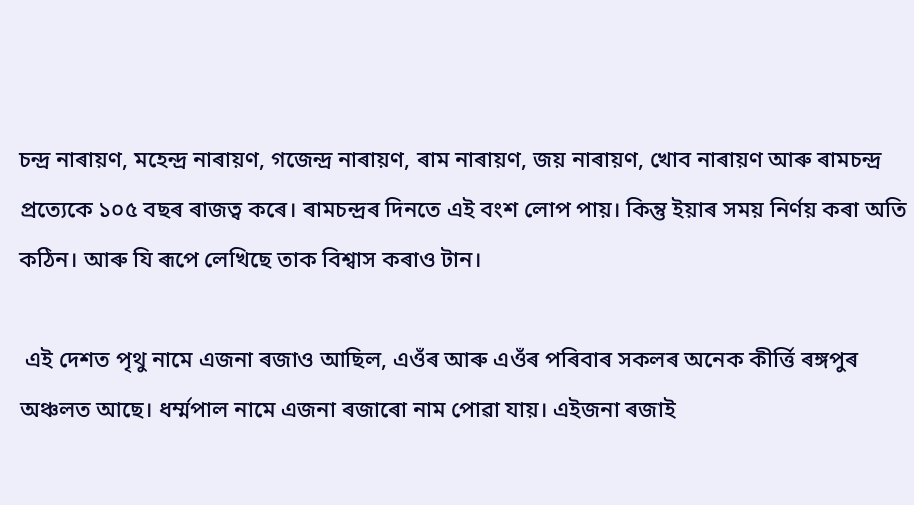চন্দ্ৰ নাৰায়ণ, মহেন্দ্ৰ নাৰায়ণ, গজেন্দ্ৰ নাৰায়ণ, ৰাম নাৰায়ণ, জয় নাৰায়ণ, খোব নাৰায়ণ আৰু ৰামচন্দ্ৰ প্ৰত্যেকে ১০৫ বছৰ ৰাজত্ব কৰে। ৰামচন্দ্ৰৰ দিনতে এই বংশ লোপ পায়। কিন্তু ইয়াৰ সময় নিৰ্ণয় কৰা অতি কঠিন। আৰু যি ৰূপে লেখিছে তাক বিশ্বাস কৰাও টান।

 এই দেশত পৃথু নামে এজনা ৰজাও আছিল, এওঁৰ আৰু এওঁৰ পৰিবাৰ সকলৰ অনেক কীৰ্ত্তি ৰঙ্গপুৰ অঞ্চলত আছে। ধৰ্ম্মপাল নামে এজনা ৰজাৰো নাম পোৱা যায়। এইজনা ৰজাই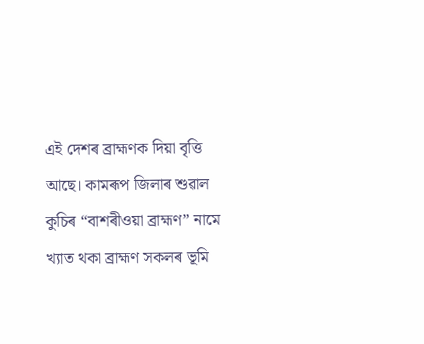এই দেশৰ ব্ৰাহ্মণক দিয়া বৃত্তি আছে। কামৰূপ জিলাৰ শুৱাল কুচিৰ “বাশৰীওয়া ব্ৰাহ্মণ” নামে খ্যাত থকা ব্ৰাহ্মণ সকলৰ ভূমি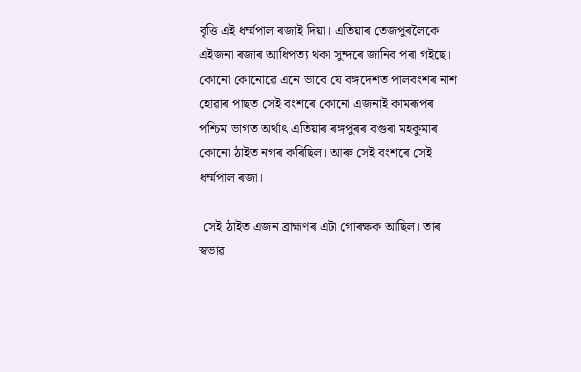বৃত্তি এই ধৰ্ম্মপাল ৰজাই দিয়া। এতিয়াৰ তেজপুৰলৈকে এইজনা ৰজাৰ আধিপত্য থকা সুন্দৰে জানিব পৰা গইছে। কোনো কোনোৱে এনে ভাবে যে বঙ্গদেশত পালবংশৰ নাশ হোৱাৰ পাছত সেই বংশৰে কোনো এজনাই কামৰূপৰ পশ্চিম ভাগত অৰ্থাৎ এতিয়াৰ ৰঙ্গপুৰৰ বগুৰা মহকুমাৰ কোনো ঠাইত নগৰ কৰিছিল। আৰু সেই বংশৰে সেই ধৰ্ম্মপাল ৰজা।

 সেই ঠাইত এজন ব্ৰাহ্মণৰ এটা গোৰক্ষক আছিল। তাৰ স্বভাৱ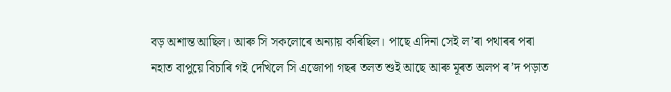বড় অশান্ত আছিল। আৰু সি সকলোৰে অন্যায় কৰিছিল। পাছে এদিনা সেই ল’ৰা পথাৰৰ পৰা নহাত বাপুয়ে বিচাৰি গই দেখিলে সি এজোপা গছৰ তলত শুই আছে আৰু মূৰত অলপ ৰ’দ পড়াত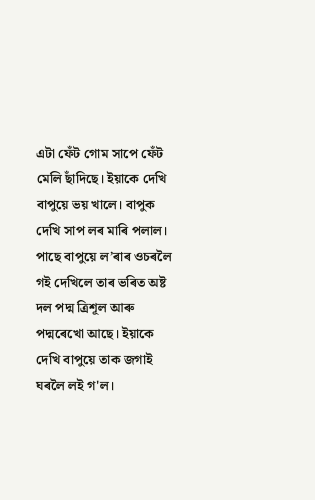এটা ফেঁট গোম সাপে ফেঁট মেলি ছাঁদিছে। ইয়াকে দেখি বাপুয়ে ভয় খালে। বাপুক দেখি সাপ লৰ মাৰি পলাল। পাছে বাপুয়ে ল’ৰাৰ ওচৰলৈ গই দেখিলে তাৰ ভৰিত অষ্ট দল পদ্ম ত্ৰিশূল আৰু পদ্মৰেখো আছে। ইয়াকে দেখি বাপুয়ে তাক জগাই ঘৰলৈ লই গ'ল।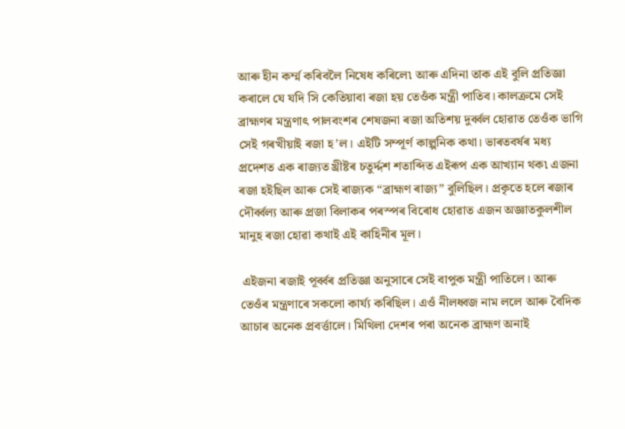আৰু হীন কৰ্ম্ম কৰিবলৈ নিষেধ কৰিলে৷ আৰু এদিনা তাক এই বুলি প্ৰতিজ্ঞা কৰালে যে যদি সি কেতিয়াবা ৰজা হয় তেওঁক মন্ত্ৰী পাতিব। কালক্ৰমে সেই ব্ৰাহ্মণৰ মন্ত্ৰণাৎ পালবংশৰ শেষজনা ৰজা অতিশয় দুৰ্ব্বল হোৱাত তেওঁক ভাগি সেই গৰখীয়াই ৰজা হ’ল। এইটি সম্পূৰ্ণ কাল্পনিক কথা। ভাৰতবৰ্ষৰ মধ্য প্ৰদেশত এক ৰাজ্যত খ্ৰীষ্টৰ চতুৰ্দ্দশ শতাব্দিত এইৰূপ এক আখ্যান থক৷ এজনা ৰজা হইছিল আৰু সেই ৰাজ্যক “ব্ৰাহ্মণ ৰাজ্য” বুলিছিল। প্ৰকৃতে হলে ৰজাৰ দৌৰ্ব্বল্য আৰু প্ৰজা বিলাকৰ পৰস্পৰ বিৰোধ হোৱাত এজন অজ্ঞাতকুলশীল মানুহ ৰজা হোৱা কথাই এই কাহিনীৰ মূল।

 এইজনা ৰজাই পূৰ্ব্বৰ প্ৰতিজ্ঞা অনুসাৰে সেই বাপুক মন্ত্ৰী পাতিলে। আৰু তেওঁৰ মন্ত্ৰণাৰে সকলো কাৰ্য্য কৰিছিল। এওঁ নীলধ্বজ নাম ললে আৰু বৈদিক আচাৰ অনেক প্ৰবৰ্ত্তালে। মিথিলা দেশৰ পৰা অনেক ব্ৰাহ্মণ অনাই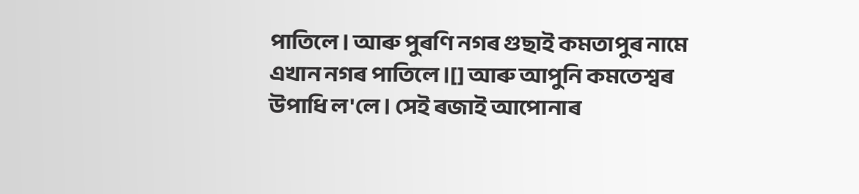পাতিলে। আৰু পুৰণি নগৰ গুছাই কমতাপুৰ নামে এখান নগৰ পাতিলে।[] আৰু আপুনি কমতেশ্বৰ উপাধি ল'লে। সেই ৰজাই আপোনাৰ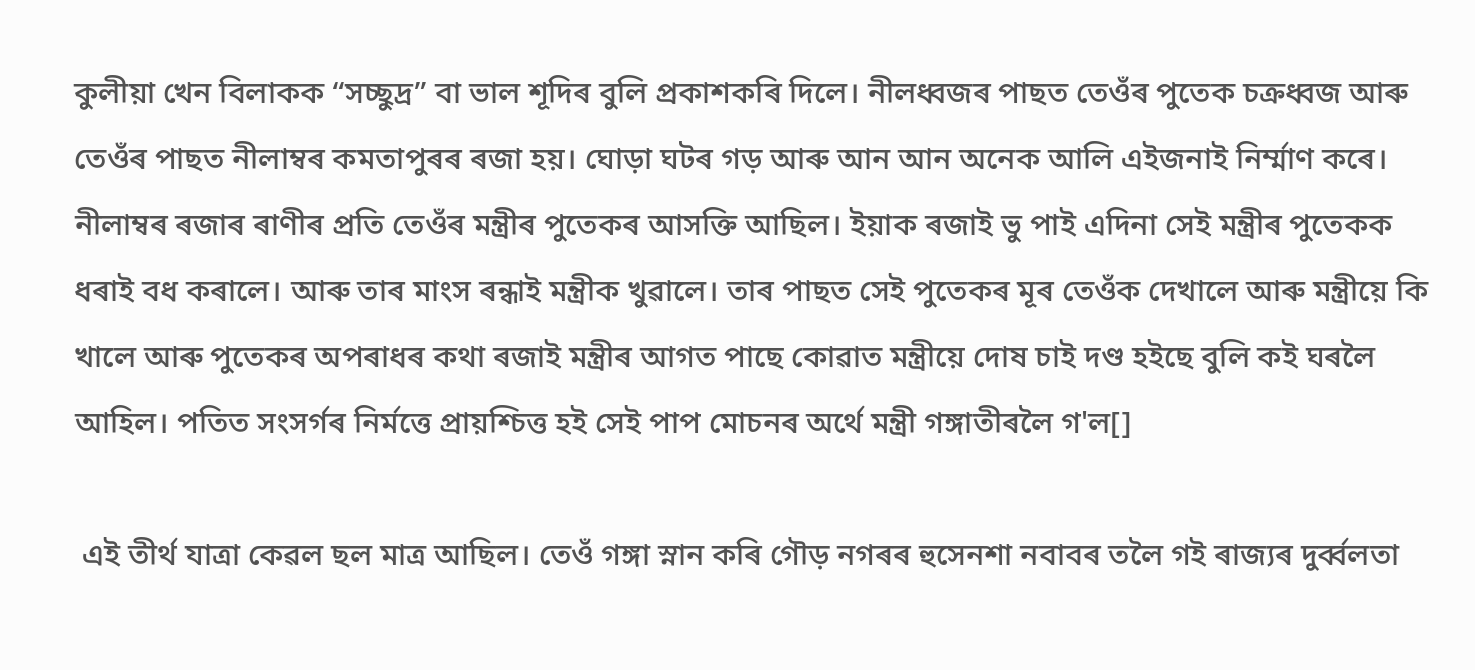কুলীয়া খেন বিলাকক “সচ্ছুদ্ৰ” বা ভাল শূদিৰ বুলি প্ৰকাশকৰি দিলে। নীলধ্বজৰ পাছত তেওঁৰ পুতেক চক্ৰধ্বজ আৰু তেওঁৰ পাছত নীলাম্বৰ কমতাপুৰৰ ৰজা হয়। ঘোড়া ঘটৰ গড় আৰু আন আন অনেক আলি এইজনাই নিৰ্ম্মাণ কৰে। নীলাম্বৰ ৰজাৰ ৰাণীৰ প্ৰতি তেওঁৰ মন্ত্ৰীৰ পুতেকৰ আসক্তি আছিল। ইয়াক ৰজাই ভু পাই এদিনা সেই মন্ত্ৰীৰ পুতেকক ধৰাই বধ কৰালে। আৰু তাৰ মাংস ৰন্ধাই মন্ত্ৰীক খুৱালে। তাৰ পাছত সেই পুতেকৰ মূৰ তেওঁক দেখালে আৰু মন্ত্ৰীয়ে কি খালে আৰু পুতেকৰ অপৰাধৰ কথা ৰজাই মন্ত্ৰীৰ আগত পাছে কোৱাত মন্ত্ৰীয়ে দোষ চাই দণ্ড হইছে বুলি কই ঘৰলৈ আহিল। পতিত সংসৰ্গৰ নিৰ্মত্তে প্ৰায়শ্চিত্ত হই সেই পাপ মোচনৰ অৰ্থে মন্ত্ৰী গঙ্গাতীৰলৈ গ'ল[]

 এই তীৰ্থ যাত্ৰা কেৱল ছল মাত্ৰ আছিল। তেওঁ গঙ্গা স্নান কৰি গৌড় নগৰৰ হুসেনশা নবাবৰ তলৈ গই ৰাজ্যৰ দুৰ্ব্বলতা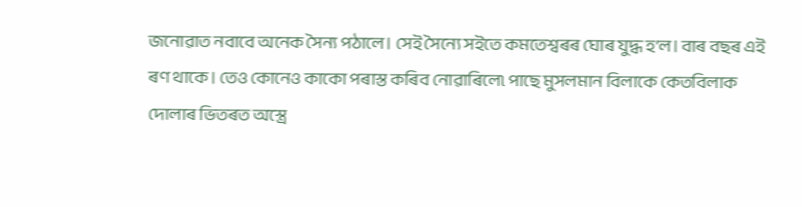জনোৱাত নবাবে অনেক সৈন্য পঠালে। সেই সৈন্যে সইতে কমতেশ্বৰৰ ঘোৰ যুদ্ধ হ’ল। বাৰ বছৰ এই ৰণ থাকে। তেও কোনেও কাকো পৰাস্ত কৰিব নোৱাৰিলে৷ পাছে মুসলমান বিলাকে কেতবিলাক দোলাৰ ভিতৰত অস্ত্ৰে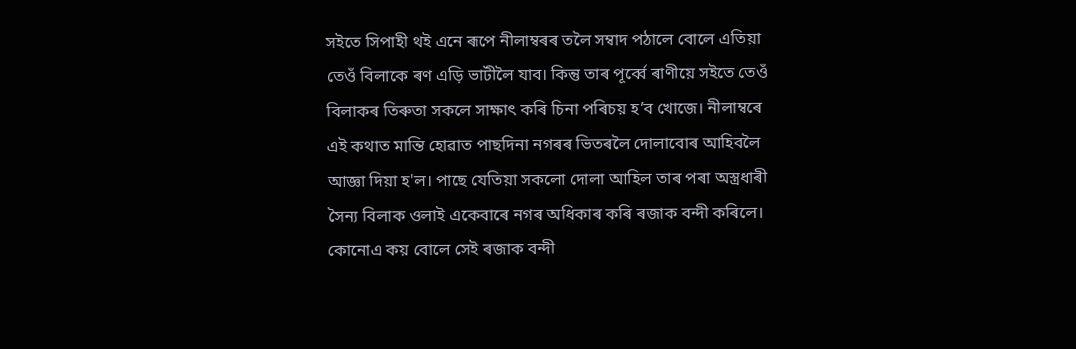সইতে সিপাহী থই এনে ৰূপে নীলাম্বৰৰ তলৈ সম্বাদ পঠালে বোলে এতিয়া তেওঁ বিলাকে ৰণ এড়ি ভাটীলৈ যাব। কিন্তু তাৰ পূৰ্ব্বে ৰাণীয়ে সইতে তেওঁ বিলাকৰ তিৰুতা সকলে সাক্ষাৎ কৰি চিনা পৰিচয় হ’ব খোজে। নীলাম্বৰে এই কথাত মান্তি হোৱাত পাছদিনা নগৰৰ ভিতৰলৈ দোলাবোৰ আহিবলৈ আজ্ঞা দিয়া হ'ল। পাছে যেতিয়া সকলো দোলা আহিল তাৰ পৰা অস্ত্ৰধাৰী সৈন্য বিলাক ওলাই একেবাৰে নগৰ অধিকাৰ কৰি ৰজাক বন্দী কৰিলে। কোনোএ কয় বোলে সেই ৰজাক বন্দী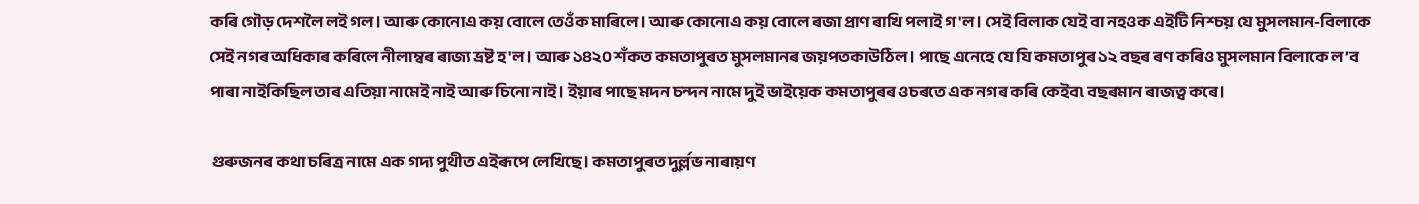কৰি গৌড় দেশলৈ লই গল। আৰু কোনোএ কয় বোলে তেওঁক মাৰিলে। আৰু কোনোএ কয় বোলে ৰজা প্ৰাণ ৰাখি পলাই গ'ল। সেই বিলাক যেই বা নহওক এইটি নিশ্চয় যে মুসলমান-বিলাকে সেই নগৰ অধিকাৰ কৰিলে নীলাম্বৰ ৰাজ্য ভ্ৰষ্ট হ'ল। আৰু ১৪২০ শঁকত কমতাপুৰত মুসলমানৰ জয়পতকাউঠিল। পাছে এনেহে যে যি কমতাপুৰ ১২ বছৰ ৰণ কৰিও মুসলমান বিলাকে ল’ব পাৰা নাইকিছিল তাৰ এতিয়া নামেই নাই আৰু চিনো নাই। ইয়াৰ পাছে মদন চন্দন নামে দুই ভাইয়েক কমতাপুৰৰ ওচৰতে এক নগৰ কৰি কেইব৷ বছৰমান ৰাজত্ব কৰে।

 গুৰুজনৰ কথা চৰিত্ৰ নামে এক গদ্য পুথীত এইৰূপে লেখিছে। কমতাপুৰত দুৰ্ল্লভ নাৰায়ণ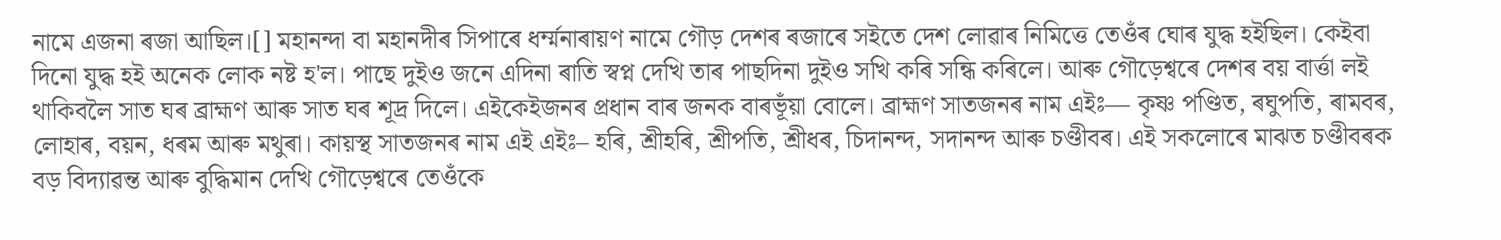নামে এজনা ৰজা আছিল।[] মহানন্দা বা মহানদীৰ সিপাৰে ধৰ্ম্মনাৰায়ণ নামে গৌড় দেশৰ ৰজাৰে সইতে দেশ লোৱাৰ নিমিত্তে তেওঁৰ ঘোৰ যুদ্ধ হইছিল। কেইবা দিনো যুদ্ধ হই অনেক লোক নষ্ট হ'ল। পাছে দুইও জনে এদিনা ৰাতি স্বপ্ন দেখি তাৰ পাছদিনা দুইও সখি কৰি সন্ধি কৰিলে। আৰু গৌড়েশ্বৰে দেশৰ বয় বাৰ্ত্তা লই থাকিবলৈ সাত ঘৰ ব্ৰাহ্মণ আৰু সাত ঘৰ শূদ্ৰ দিলে। এইকেইজনৰ প্ৰধান বাৰ জনক বাৰভূঁয়া বোলে। ব্ৰাহ্মণ সাতজনৰ নাম এইঃ— কৃষ্ণ পণ্ডিত, ৰঘুপতি, ৰামবৰ, লোহাৰ, বয়ন, ধৰম আৰু মথুৰা। কায়স্থ সাতজনৰ নাম এই এইঃ– হৰি, শ্ৰীহৰি, শ্ৰীপতি, শ্ৰীধৰ, চিদানন্দ, সদানন্দ আৰু চণ্ডীবৰ। এই সকলোৰে মাঝত চণ্ডীবৰক বড় বিদ্যাৱন্ত আৰু বুদ্ধিমান দেখি গৌড়েশ্বৰে তেওঁকে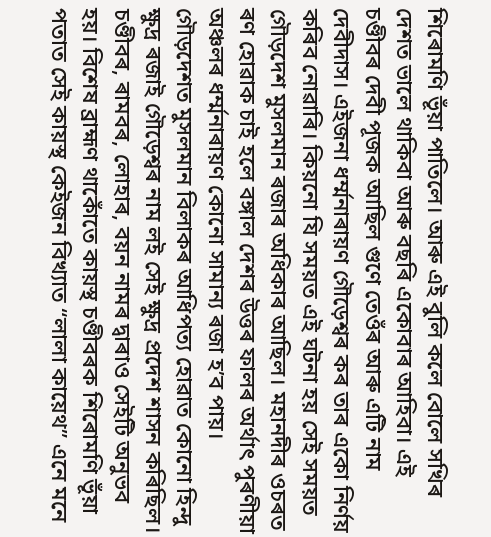শিৰোমণি ভূঁয়া পাতিলে। আৰু এই বুলি কলে বোলে সখিৰ দেশত ভালে থাকিবা আৰু বছৰি একোবাৰ আহিবা। এই চণ্ডীবৰ দেবী পূজক আছিল গুণে তেওঁৰ আৰু এটি নাম দেবীদাস। এইজনা ধৰ্ম্মনাৰায়ণ গৌড়েশ্বৰ কৰ তাৰ একো নিৰ্ণয় কৰিব নোৱাৰি। কিয়নো যি সময়ত এই ঘটনা হয় সেই সময়ত গৌড়দেশ মুসলমান ৰজাৰ অধিকাৰ আছিল। মহানদীৰ ওচৰত ৰণ হোৱাক চাই হলে বঙ্গাল দেশৰ উত্তৰ ফালৰ অৰ্থাৎ পুৰণীয়া অঞ্চলৰ ধৰ্ম্মনাৰায়ণ কোনো সামান্য ৰজা হ’ব পায়। গৌড়দেশত মুসলমান বিলাকৰ আধিপত্য হোৱাত কোনো হিন্দু ক্ষুদ্ৰ ৰজাই গৌড়েশ্বৰ নাম লই সেই ক্ষুদ্ৰ প্ৰদেশ শাসন কৰিছিল। চণ্ডীবৰ, ৰামবৰ, লোহাৰ, বয়ন নামৰ দ্বাৰাও সেইটি অনুভব হয়। বিশেষ ব্ৰাহ্মণ থাকোঁতে কায়স্থ চণ্ডীবৰক শিৰোমণি ভূঁয়া পতাত সেই কায়স্থ কেইজন বিখ্যাত “লালা কায়েথ” এনে মনে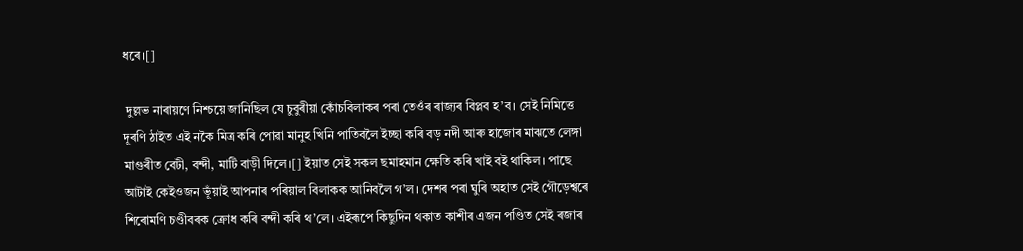ধৰে।[]

 দুল্লভ নাৰায়ণে নিশ্চয়ে জানিছিল যে চুবুৰীয়া কোঁচবিলাকৰ পৰা তেওঁৰ ৰাজ্যৰ বিপ্লব হ’ব। সেই নিমিত্তে দূৰণি ঠাইত এই নকৈ মিত্ৰ কৰি পোৱা মানুহ খিনি পাতিবলৈ ইচ্ছা কৰি বড় নদী আৰু হাজোৰ মাঝতে লেঙ্গা মাগুৰীত বেটী, বন্দী, মাটি বাড়ী দিলে।[] ইয়াত সেই সকল ছমাহমান ক্ষেতি কৰি খাই বই থাকিল। পাছে আটাই কেইওজন ভূঁয়াই আপনাৰ পৰিয়াল বিলাকক আনিবলৈ গ’ল। দেশৰ পৰা ঘুৰি অহাত সেই গৌড়েশ্বৰে শিৰোমণি চণ্ডীবৰক ক্ৰোধ কৰি বন্দী কৰি থ’লে। এইৰূপে কিছুদিন থকাত কাশীৰ এজন পণ্ডিত সেই ৰজাৰ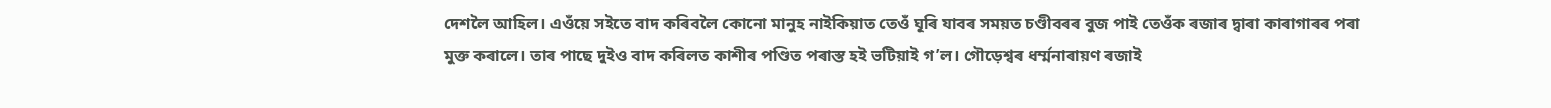দেশলৈ আহিল। এওঁয়ে সইতে বাদ কৰিবলৈ কোনো মানুহ নাইকিয়াত তেওঁ ঘূৰি যাবৰ সময়ত চণ্ডীবৰৰ বুজ পাই তেওঁক ৰজাৰ দ্বাৰা কাৰাগাৰৰ পৰা মুক্ত কৰালে। তাৰ পাছে দুইও বাদ কৰিলত কাশীৰ পণ্ডিত পৰাস্ত হই ভটিয়াই গ’ল। গৌড়েশ্বৰ ধৰ্ম্মনাৰায়ণ ৰজাই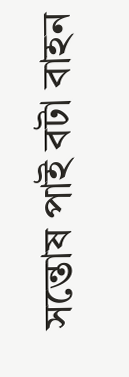সন্তোষ পাই বটা বাহন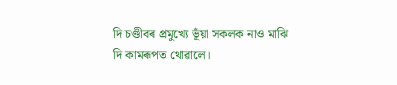দি চণ্ডীবৰ প্ৰমুখ্যে ভূঁয়া সকলক নাও মাঝি দি কামৰূপত থোৱালে।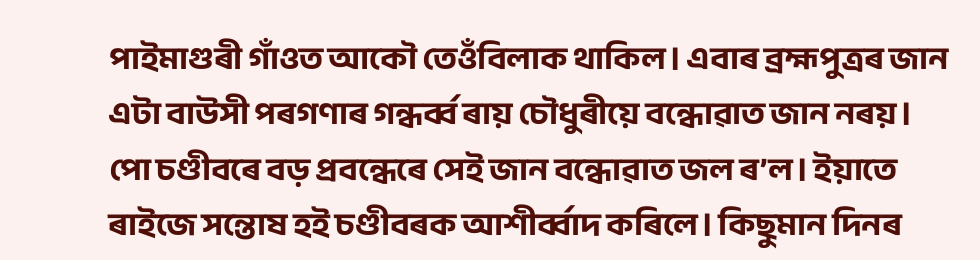পাইমাগুৰী গাঁওত আকৌ তেওঁবিলাক থাকিল। এবাৰ ব্ৰহ্মপুত্ৰৰ জান এটা বাউসী পৰগণাৰ গন্ধৰ্ব্ব ৰায় চৌধুৰীয়ে বন্ধোৱাত জান নৰয়। পো চণ্ডীবৰে বড় প্ৰবন্ধেৰে সেই জান বন্ধোৱাত জল ৰ’ল। ইয়াতে ৰাইজে সন্তোষ হই চণ্ডীবৰক আশীৰ্ব্বাদ কৰিলে। কিছুমান দিনৰ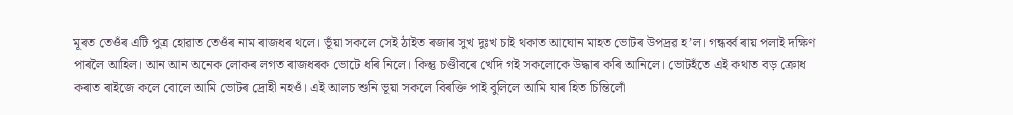মূৰত তেওঁৰ এটি পুত্ৰ হোৱাত তেওঁৰ নাম ৰাজধৰ থলে। ভূঁয়া সকলে সেই ঠাইত ৰজাৰ সুখ দুঃখ চাই থকাত আঘোন মাহত ভোটৰ উপদ্ৰৱ হ’ল। গন্ধৰ্ব্ব ৰায় পলাই দক্ষিণ পাৰলৈ আহিল। আন আন অনেক লোকৰ লগত ৰাজধৰক ভোটে ধৰি নিলে। কিন্তু চণ্ডীবৰে খেদি গই সকলোকে উদ্ধাৰ কৰি আনিলে। ভোটহঁতে এই কথাত বড় ক্ৰোধ কৰাত ৰাইজে কলে বোলে আমি ভোটৰ দ্ৰোহী নহওঁ। এই আলচ শুনি ভূয়া সকলে বিৰক্তি পাই বুলিলে আমি যাৰ হিত চিন্তিলোঁ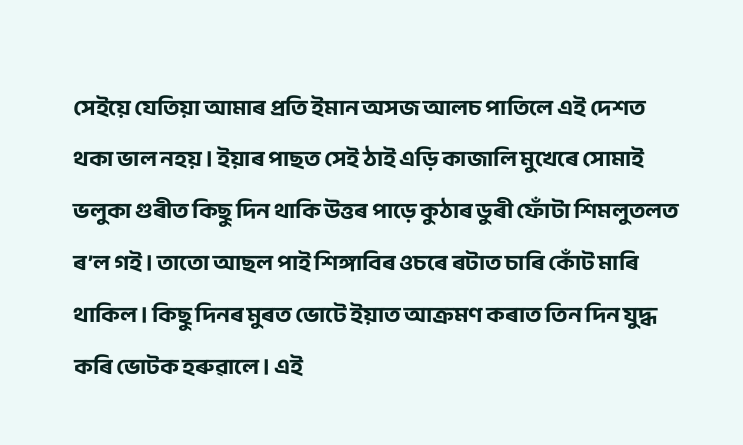সেইয়ে যেতিয়া আমাৰ প্ৰতি ইমান অসজ আলচ পাতিলে এই দেশত থকা ভাল নহয়। ইয়াৰ পাছত সেই ঠাই এড়ি কাজালি মুখেৰে সোমাই ভলুকা গুৰীত কিছু দিন থাকি উত্তৰ পাড়ে কুঠাৰ ডুৰী ফোঁটা শিমলুতলত ৰ’ল গই। তাতো আছল পাই শিঙ্গাবিৰ ওচৰে ৰটাত চাৰি কোঁট মাৰি থাকিল। কিছু দিনৰ মুৰত ভোটে ইয়াত আক্ৰমণ কৰাত তিন দিন যুদ্ধ কৰি ভোটক হৰুৱালে। এই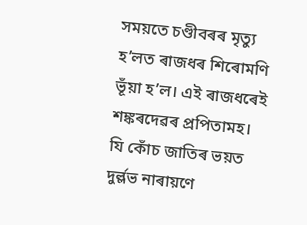সময়তে চণ্ডীবৰৰ মৃত্যু হ’লত ৰাজধৰ শিৰোমণি ভূঁয়া হ’ল। এই ৰাজধৰেই শঙ্কৰদেৱৰ প্ৰপিতামহ। যি কোঁচ জাতিৰ ভয়ত দুৰ্ল্লভ নাৰায়ণে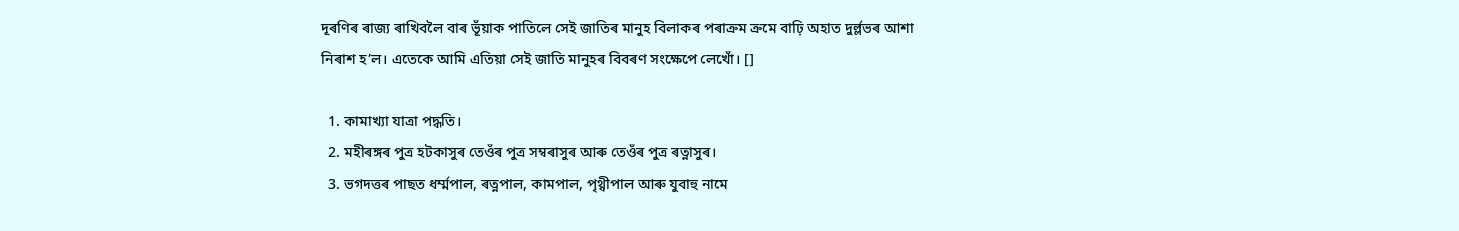দূৰণিৰ ৰাজ্য ৰাখিবলৈ বাৰ ভূঁয়াক পাতিলে সেই জাতিৰ মানুহ বিলাকৰ পৰাক্ৰম ক্ৰমে বাঢ়ি অহাত দুৰ্ল্লভৰ আশা নিৰাশ হ’ল। এতেকে আমি এতিয়া সেই জাতি মানুহৰ বিবৰণ সংক্ষেপে লেখোঁ। []

  1. কামাখ্যা যাত্ৰা পদ্ধতি।
  2. মহীৰঙ্গৰ পুত্ৰ হটকাসুৰ তেওঁৰ পুত্ৰ সম্বৰাসুৰ আৰু তেওঁৰ পুত্ৰ ৰত্নাসুৰ।
  3. ভগদত্তৰ পাছত ধৰ্ম্মপাল, ৰত্নপাল, কামপাল, পৃথ্বীপাল আৰু যুবাহু নামে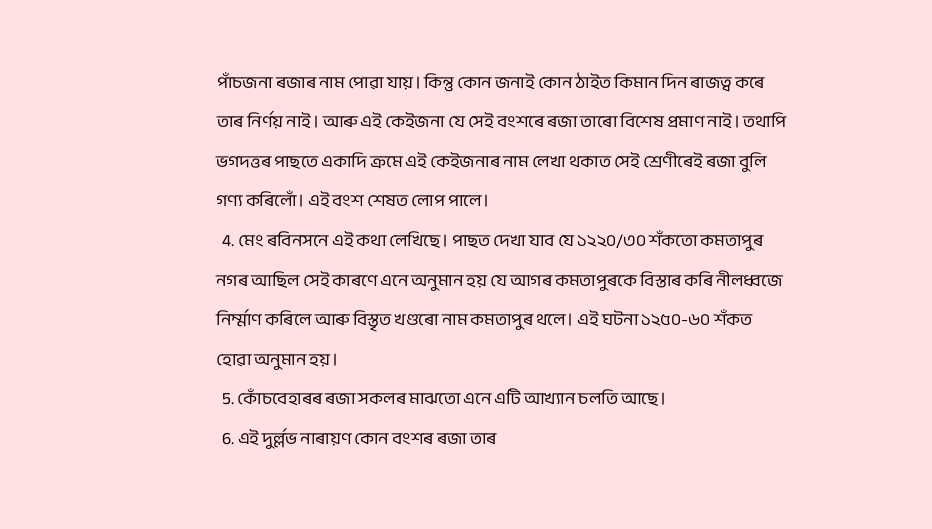পাঁচজনা ৰজাৰ নাম পোৱা যায়। কিন্তু কোন জনাই কোন ঠাইত কিমান দিন ৰাজত্ব কৰে তাৰ নিৰ্ণয় নাই। আৰু এই কেইজনা যে সেই বংশৰে ৰজা তাৰো বিশেষ প্ৰমাণ নাই। তথাপি ভগদত্তৰ পাছতে একাদি ক্ৰমে এই কেইজনাৰ নাম লেখা থকাত সেই শ্ৰেণীৰেই ৰজা বুলি গণ্য কৰিলোঁ। এই বংশ শেষত লোপ পালে।
  4. মেং ৰবিনসনে এই কথা লেখিছে। পাছত দেখা যাব যে ১২২০/৩০ শঁকতো কমতাপুৰ নগৰ আছিল সেই কাৰণে এনে অনুমান হয় যে আগৰ কমতাপুৰকে বিস্তাৰ কৰি নীলধ্বজে নিৰ্ম্মাণ কৰিলে আৰু বিস্তৃত খণ্ডৰো নাম কমতাপুৰ থলে। এই ঘটনা ১২৫০-৬০ শঁকত হোৱা অনুমান হয়।
  5. কোঁচবেহাৰৰ ৰজা সকলৰ মাঝতো এনে এটি আখ্যান চলতি আছে।
  6. এই দুৰ্ল্লভ নাৰায়ণ কোন বংশৰ ৰজা তাৰ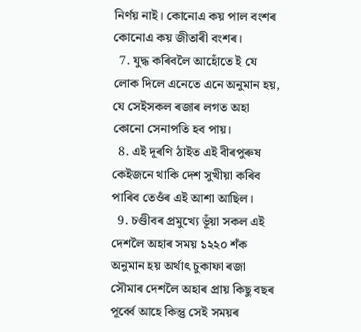নিৰ্ণয় নাই। কোনোএ কয় পাল বংশৰ কোনোএ কয় জীতাৰী বংশৰ।
  7. যুদ্ধ কৰিবলৈ আহোঁতে ই যে লোক দিলে এনেতে এনে অনুমান হয়, যে সেইসকল ৰজাৰ লগত অহা কোনো সেনাপতি হব পায়।
  8. এই দূৰণি ঠাইত এই বীৰপুৰুষ কেইজনে থাকি দেশ সুখীয়া কৰিব পাৰিব তেওঁৰ এই আশা আছিল।
  9. চণ্ডীবৰ প্ৰমুখ্যে ভূঁয়া সকল এই দেশলৈ অহাৰ সময় ১২২০ শঁক অনুমান হয় অৰ্থাৎ চুকাফা ৰজা সৌমাৰ দেশলৈ অহাৰ প্ৰায় কিছু বছৰ পূৰ্ব্বে আহে কিন্তু সেই সময়ৰ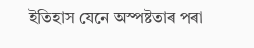ইতিহাস যেনে অস্পষ্টতাৰ পৰা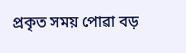প্ৰকৃত সময় পোৱা বড়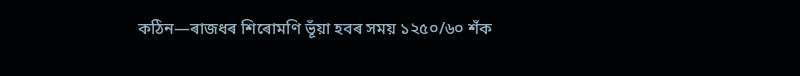কঠিন—ৰাজধৰ শিৰোমণি ভূঁয়া হবৰ সময় ১২৫০/৬০ শঁক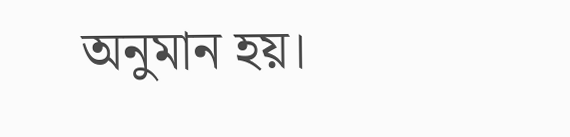অনুমান হয়।